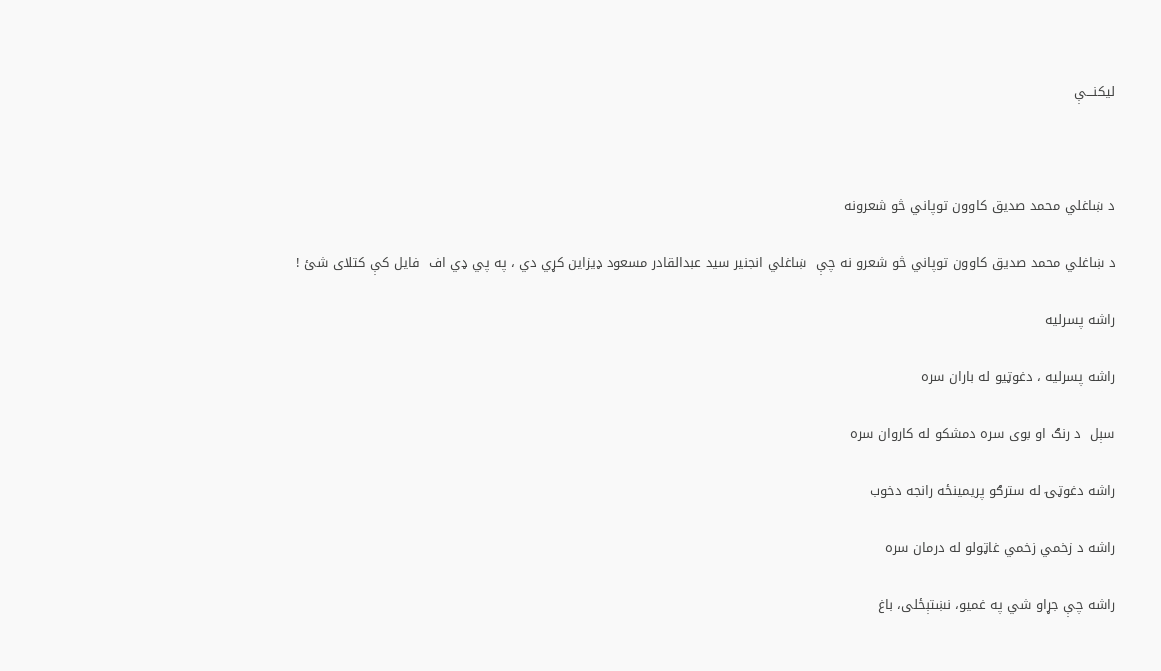ليكنـــې



د ښاغلي محمد صديق كاوون توپاني څو شعرونه

د ښاغلي محمد صديق كاوون توپاني څو شعرو نه چې  ښاغلي انجنير سيد عبدالقادر مسعود ډيزاين کړي دي ، په پي ډي اف  فايل کې کتلای شئ !

راشه پسرليه

راشه پسرليه ، دغوټيو له باران سره

سېل  د رنګ او بوى سره دمشكو له كاروان سره

راشه دغوټۍ له سترګو پريمينځه رانجه دخوب

راشه د زخمي زخمي غاټولو له درمان سره

راشه چې جړاو شي په غميو، نښتېځلى، باغ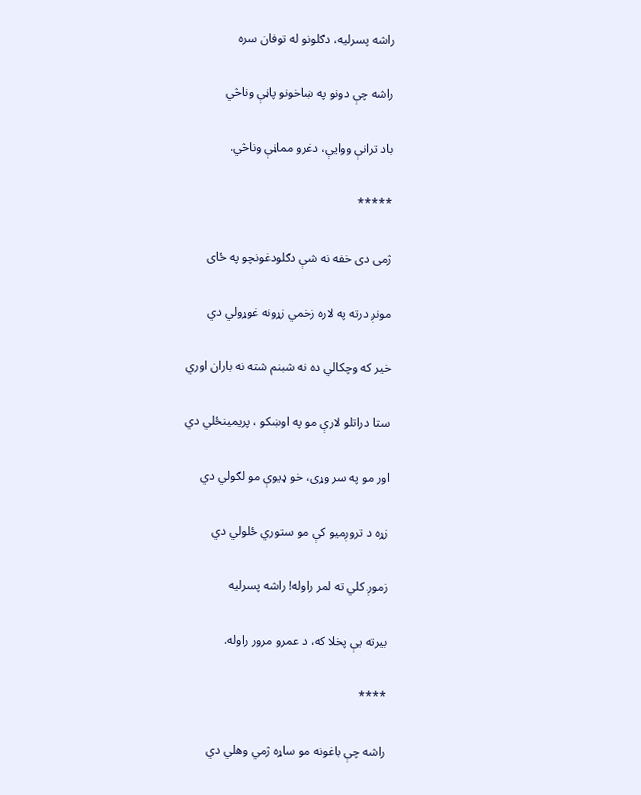راشه پسرليه، دګلونو له توفان سره

راشه چې دونو په ښاخونو پاڼې وناڅي

باد ترانې ووايې، دغرو مماڼې وناڅي.

*****

ژمى دى خفه نه شې دګلودغونچو په ځاى

مونږ درته په لاره زخمي زړونه غوړولي دي

خير كه وچكالي ده نه شبنم شته نه باران اوري

ستا دراتلو لارې مو په اوښكو ، پريمينځلي دي

اور مو په سر وړى، خو ډيوې مو لګولي دي

زړه د تروږميو كې مو ستوري ځلولي دي

زموږ كلي ته لمر راوله! راشه پسرليه

بيرته يې پخلا كه، د عمرو مرور راوله.

****

راشه چې باغونه مو ساړه ژمي وهلي دي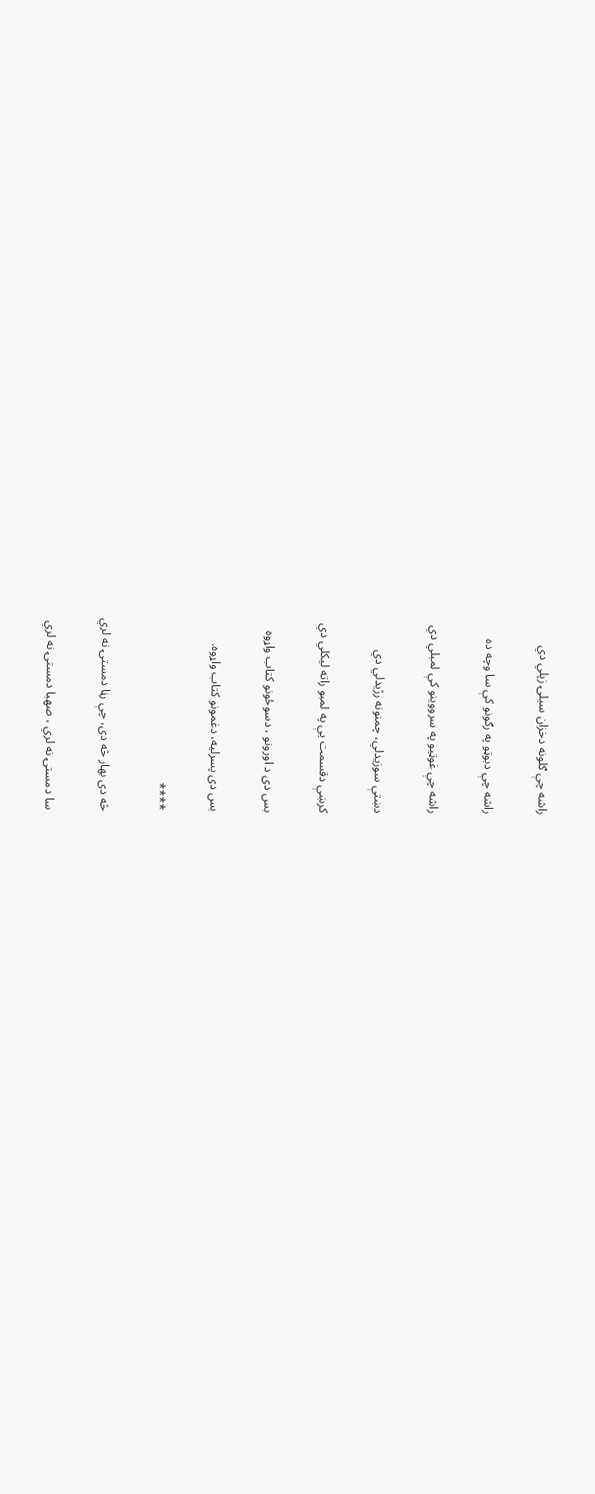راشه چې ګلونه دخزان سيلۍ زپلي دي

راشه چې دبوټو په رګونو كې سا وچه ده

راشه چې غوټيو په سرووينو كې لمبلي دي

دښتې سوزيدلي، چمنونه رژيدلي دي

كرښې دقسمت يې په لمبو راته ليكلي دي

بس دى د اورونو ، دسوځونو كتاب واړوه

بس دى پسرليه، دغمونو كتاب واړوه.

****

څه دى بهار څه دى، چې رڼا دمستۍ نه لري

سا دمستۍ نه لري ، صهبا دمستۍ نه لري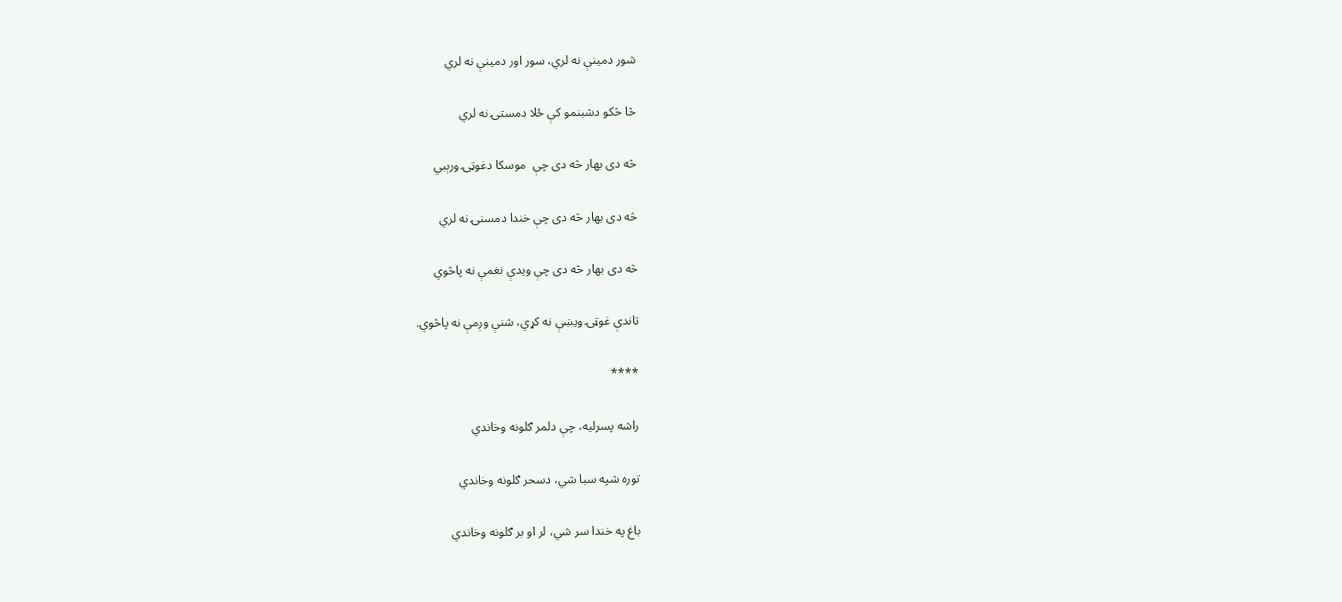شور دمينې نه لري، سور اور دمينې نه لري

څا څكو دشبنمو كې ځلا دمستۍ نه لري

څه دى بهار څه دى چې  موسكا دغوټۍ ورېبي

څه دى بهار څه دى چې خندا دمسنۍ نه لري

څه دى بهار څه دى چې ويدې نغمې نه پاڅوي

تاندې غوټۍ ويښې نه كړي، شنې وږمې نه پاڅوي.

****

راشه پسرليه، چې دلمر ګلونه وخاندي

توره شپه سبا شي، دسحر ګلونه وخاندي

باغ په خندا سر شي، لر او بر ګلونه وخاندي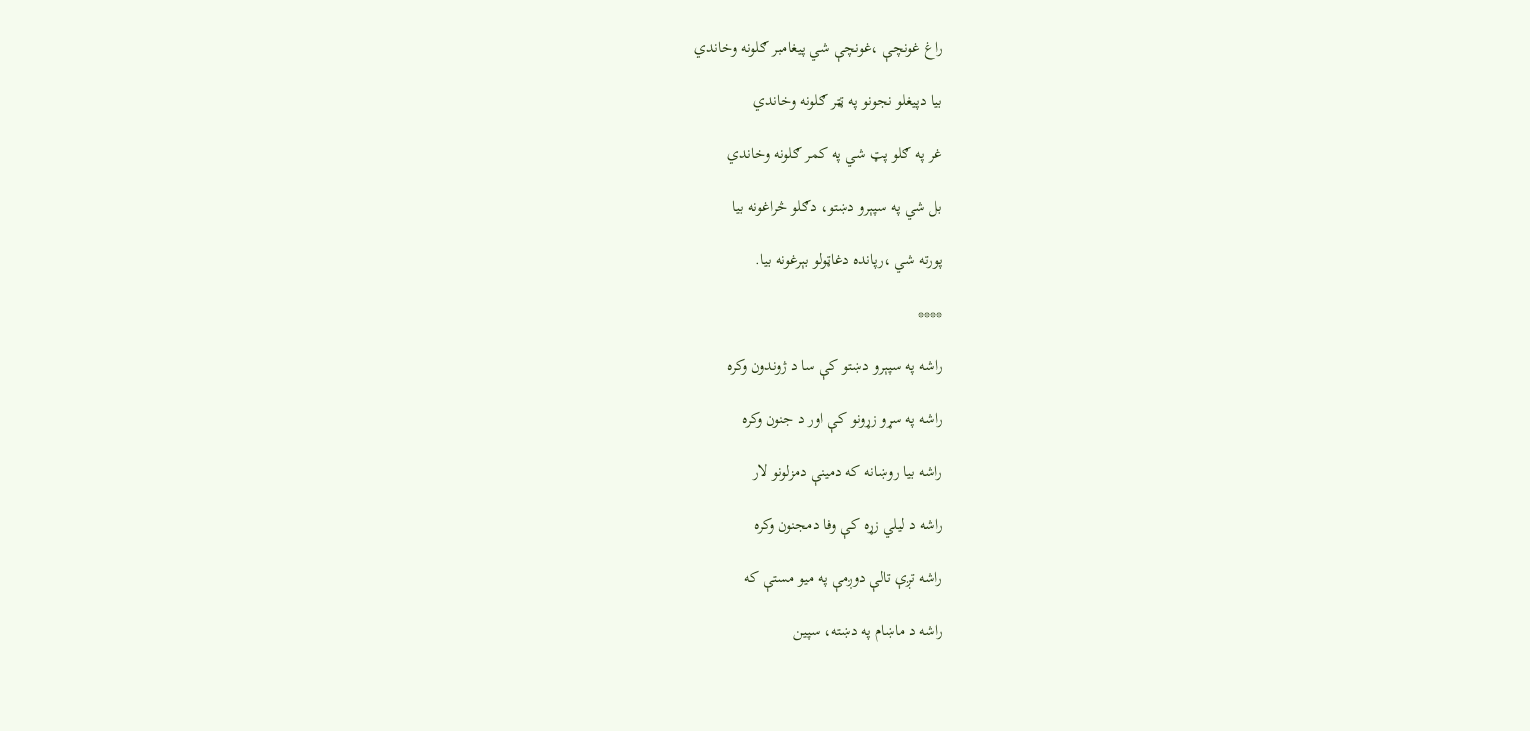راغ غونچې ،غونچې شي پيغامبر ګلونه وخاندي

بيا دپيغلو نجونو په ټټر ګلونه وخاندي

غر په ګلو پټ شي په كمر ګلونه وخاندي

بل شي په سپېرو دښتو، دګلو څراغونه بيا

پورته شي ،رپانده دغاټولو بېرغونه بيا.

****

راشه په سپېرو دښتو كې سا د ژوندون وكره

راشه په سړو زړونو كې اور د جنون وكره

راشه بيا روښانه كه دمينې دمزلونو لار

راشه د ليلي زړه كې وفا دمجنون وكره

راشه تږې تالې دوږمې په ميو مستې كه

راشه د ماښام په دښته، سپين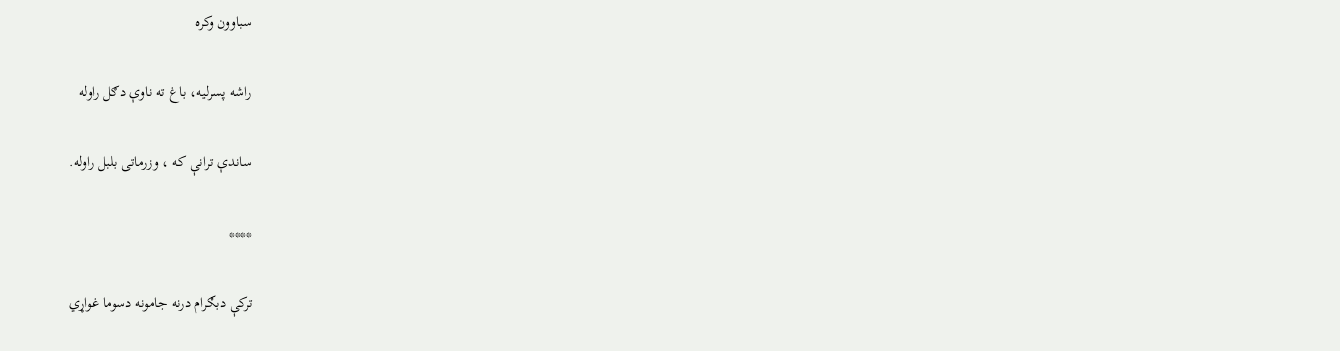سباوون وكره

راشه پسرليه، باغ ته ناوې دګل راوله

ساندې ترانې كه ، وزرماتى بلبل راوله.

****

تركې دبګرام درنه جامونه دسوما غواړي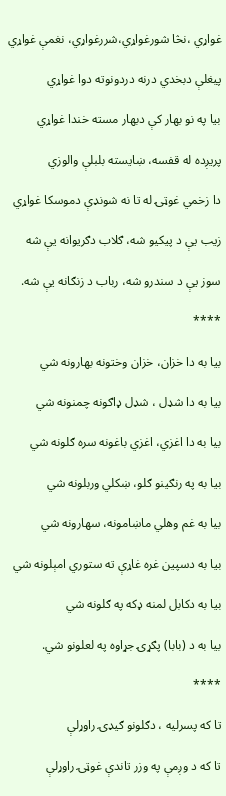غواړي ،نڅا شورغواړي،شررغواړي، نغمې غواړي

پيغلې دبخدي درنه دردونوته دوا غواړي

بيا په نو بهار كې دبهار مسته خندا غواړي

پريږده له قفسه، ښايسته بلبلې والوزي

دا زخمي غوټۍ له تا نه شونډې دموسكا غواړي

زيب يې د پيكيو شه، ګلاب دګريوانه يې شه

سوز يې د سندرو شه، رباب د زنګانه يې شه.

****

بيا به دا خزان، خزان وختونه بهارونه شي

بيا به دا شډل ، شډل ډاګونه چمنونه شي

بيا به دا اغزي، اغزي باغونه سره ګلونه شي

بيا به په رنګينو ګلو، ښكلي وربلونه شي

بيا به غم وهلي ماښامونه، سهارونه شي

بيا به دسپين غره غاړې ته ستوري امېلونه شي

بيا به دكابل لمنه ډكه په ګلونه شي

بيا به د (بابا) پګړۍ جړاوه په لعلونو شي.

****

تا كه پسرليه ، دګلونو ګيډۍ راوړلې

تا كه د وږمې په وزر تاندې غوټۍ راوړلې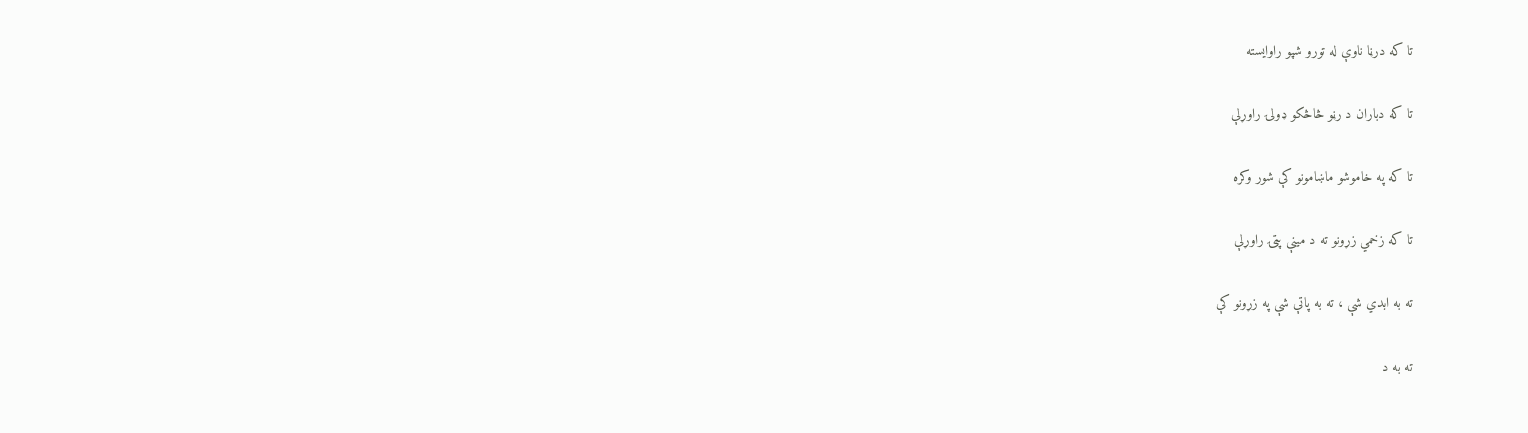تا كه درڼا ناوې له تورو شپو راوايسته

تا كه دباران د رڼو څاڅكو ډولۍ راوړلې

تا كه په خاموشو ماښامونو كې شور وكره

تا كه زخمي زړونو ته د مينې پټۍ راوړلې

ته به ابدي شې ، ته به پاتې شې په زړونو كې

ته به د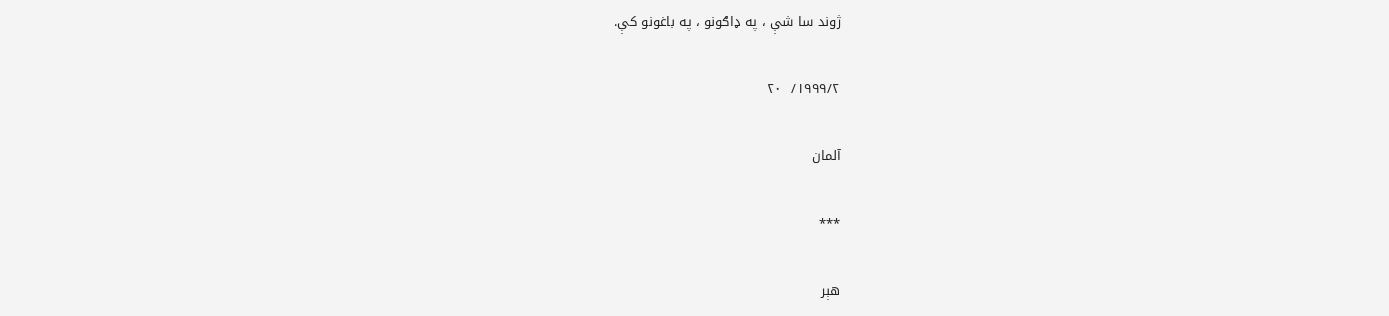ژوند سا شې ، په ډاګونو ، په باغونو كې.

١٩٩٩/٢/  ٢٠

آلمان

٭٭٭

هېر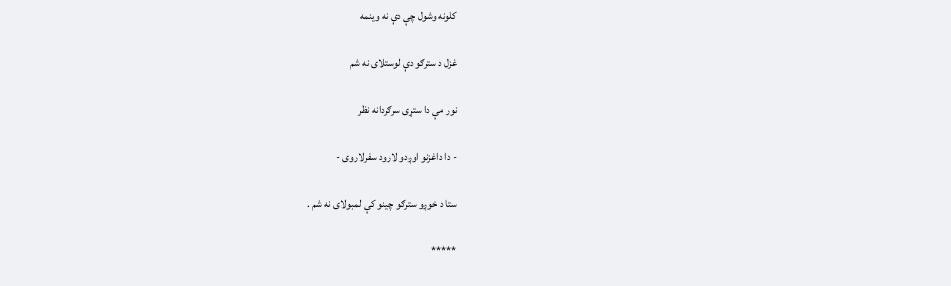کلونه وشول چې دې نه وینمه

غزل د سترګو دې لوستلای نه شم

نور مې دا ستړی سرګردانه نظر

- دا داغزنو اوږدو لارود سفرلاروی -

ستا د خوږو سترګو چینو کې لمبولای نه شم .

*****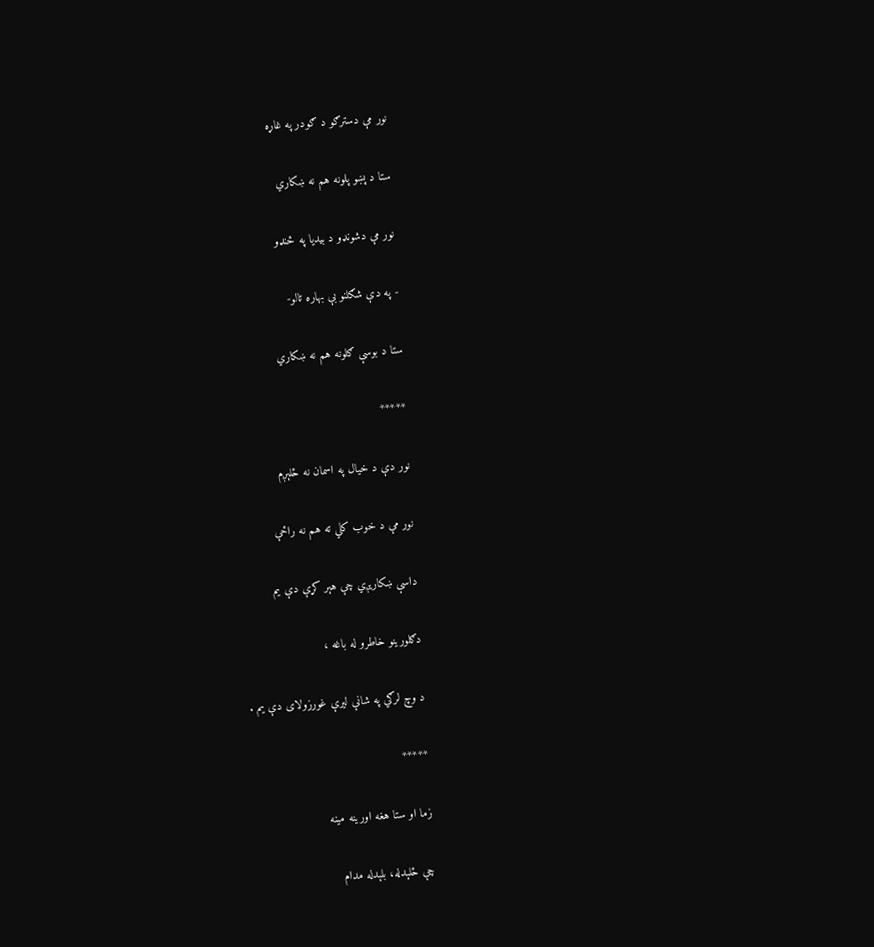نور مې دسترګو د ګودر په غاړه

ستا د پښو پلونه هم نه ښکاري

نور مې دشونډو د بیدیا په څنډو

- په دې شګلنو بې بهاره تالو-

ستا د بوسې ګلونه هم نه ښکاري

*****

نور دې د خیال په اسمان نه ځلېږم

نور مې د خوب کلي ته هم نه راځې

داسې ښکاریږي چې هېر کړې دې یم

دګلورینو خاطرو له باغه ،

د وچ لرګي په شانې لیرې غورزولای دې یم .

*****

زما او ستا هغه اورینه مینه

چې ځلېدله، بلېدله مدام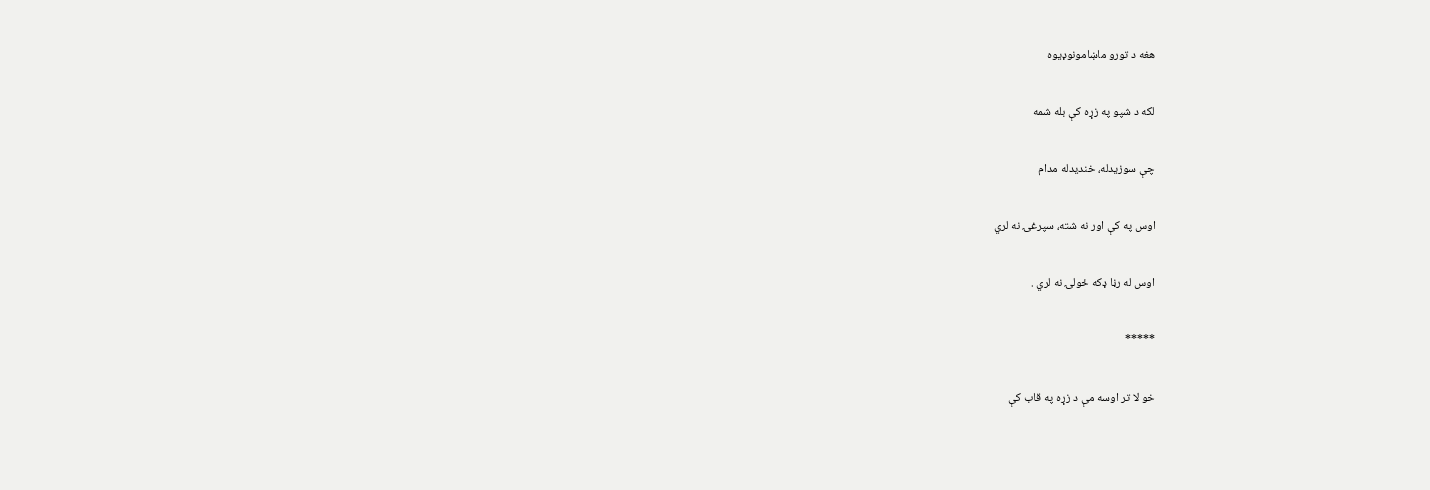هغه د تورو ماښامونوډیوه

لکه د شپو په زړه کې بله شمه

چې سوزیدله، خندیدله مدام

اوس په کې اور نه شته، سپرغۍ نه لري

اوس له رڼا ډکه ځولۍ نه لري .

*****

خو لا تر اوسه مې د زړه په قاب کې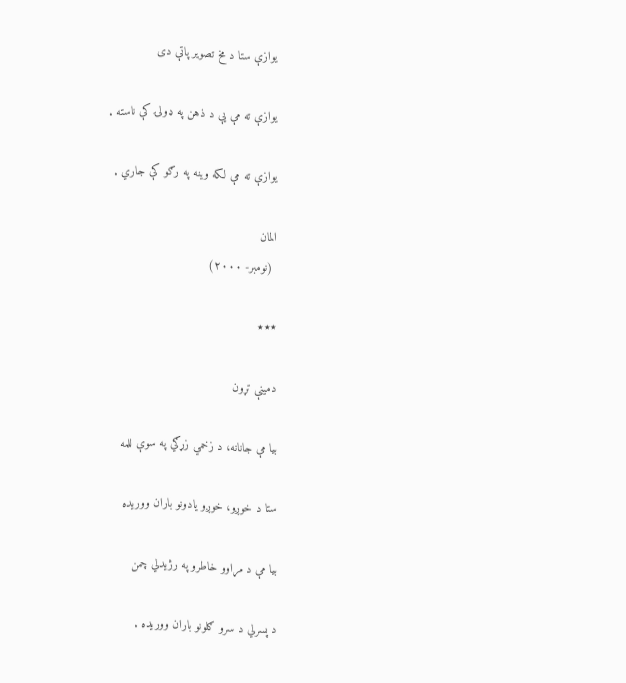یوازې ستا د مخ تصویر پاتې دی

یوازې ته مې یې د ذهن په ډولۍ کې ناسته .

یوازې ته مې لکه وینه په رګو کې جاري .

المان
 (نومبر- ۲۰۰۰)

٭٭٭

دمینې تړون

بیا مې جانانه، د زخمي زړګي په سوې للمه

ستا د خوږو، خوږو یادونو باران ووریده

بیا مې د مړاوو خاطرو په رژیدلي چمن

د پسرلي د سرو ګلونو باران ووریده .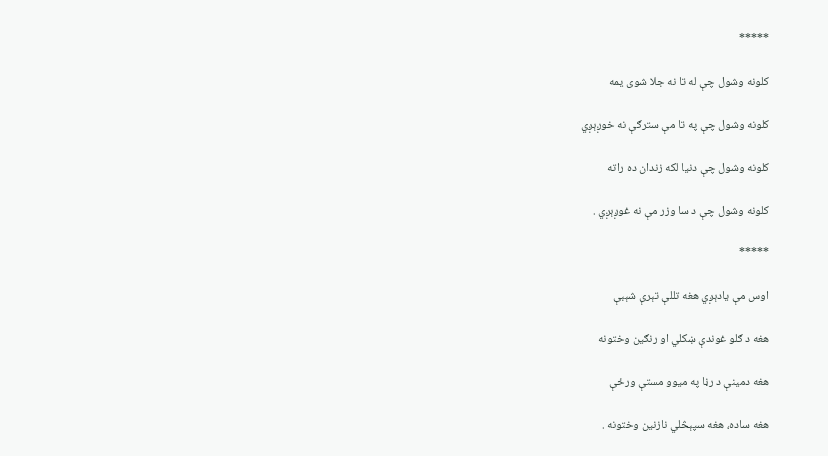*****

کلونه وشول چې له تا نه جلا شوی یمه

کلونه وشول چې په تا مې سترګې نه خوږېږي

کلونه وشول چې دنیا لکه زندان ده راته

کلونه وشول چې د سا وزر مې نه غوږېږي .

*****

اوس مې یادېږي هغه تللې تېرې شېبې

هغه د ګلو غوندې ښکلي او رنګین وختونه

هغه دمینې د رڼا په میوو مستې ورځې

هغه ساده، هغه سپېڅلي نازنین وختونه .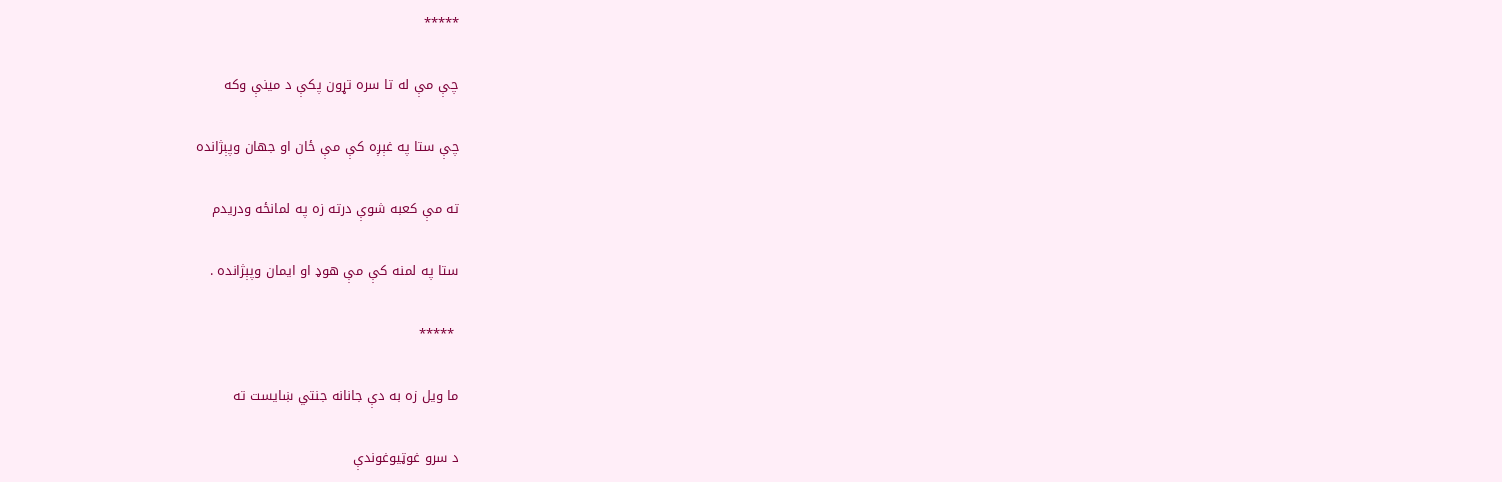*****

چې مې له تا سره تړون پکې د مینې وکه

چې ستا په غېږه کې مې ځان او جهان وپېژانده

ته مې کعبه شوې درته زه په لمانځه ودریدم

ستا په لمنه کې مې هوډ او ایمان وپېژانده .

 *****

ما ویل زه به دې جانانه جنتي ښایست ته

د سرو غوټیوغوندې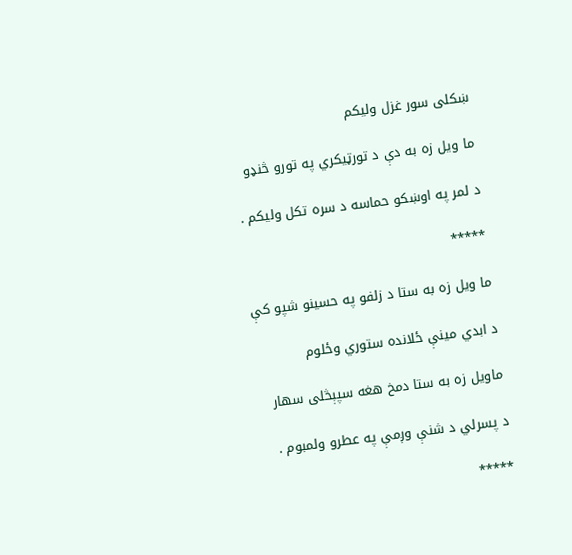ښکلی سور غزل ولیکم

ما ویل زه به دې د تورټیکري په تورو څنډو

د لمر په اوښکو حماسه د سره تکل ولیکم .

*****

ما ویل زه به ستا د زلفو په حسینو شپو کې

د ابدي مینې ځلانده ستوري وځلوم

ماویل زه به ستا دمخ هغه سپېڅلی سهار

د پسرلي د شنې وږمې په عطرو ولمبوم .

*****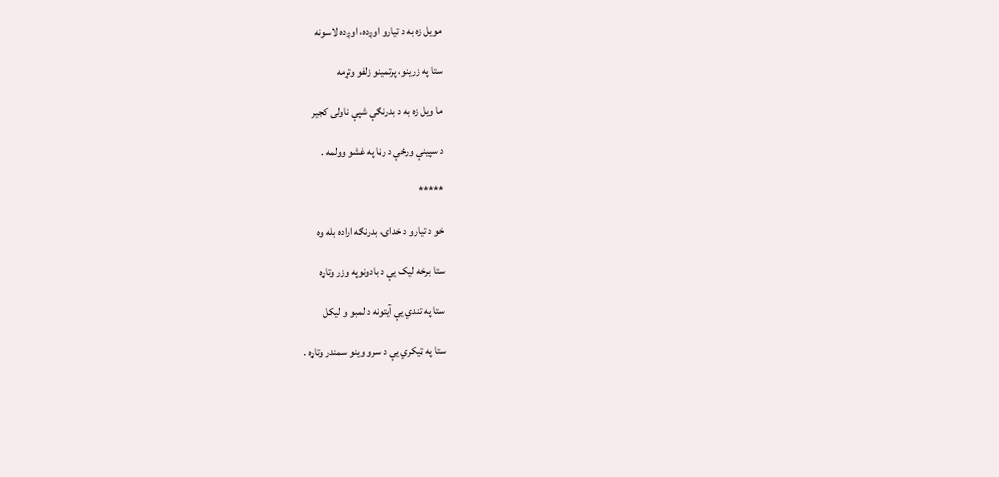مویل زه به د تیارو اوږده، اوږده لاسونه

ستا په زرینو، پرتمینو زلفو وتړمه

ما ویل زه به د بدرنګې شپې ناولی کجیر

د سپینې ورځې د رڼا په غشو وولمه .

*****

خو د تیارو د خدای، بدرنګه اراده بله وه

ستا برخه لیک یې د بادونوپه وزر وتاړه

ستا په تندي یې آیتونه د لمبو و لیکل

ستا په ټیکري یې د سرو وینو سمندر وتاړه .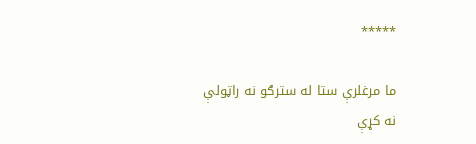*****

ما مرغلرې ستا له سترګو نه راټولې نه کړې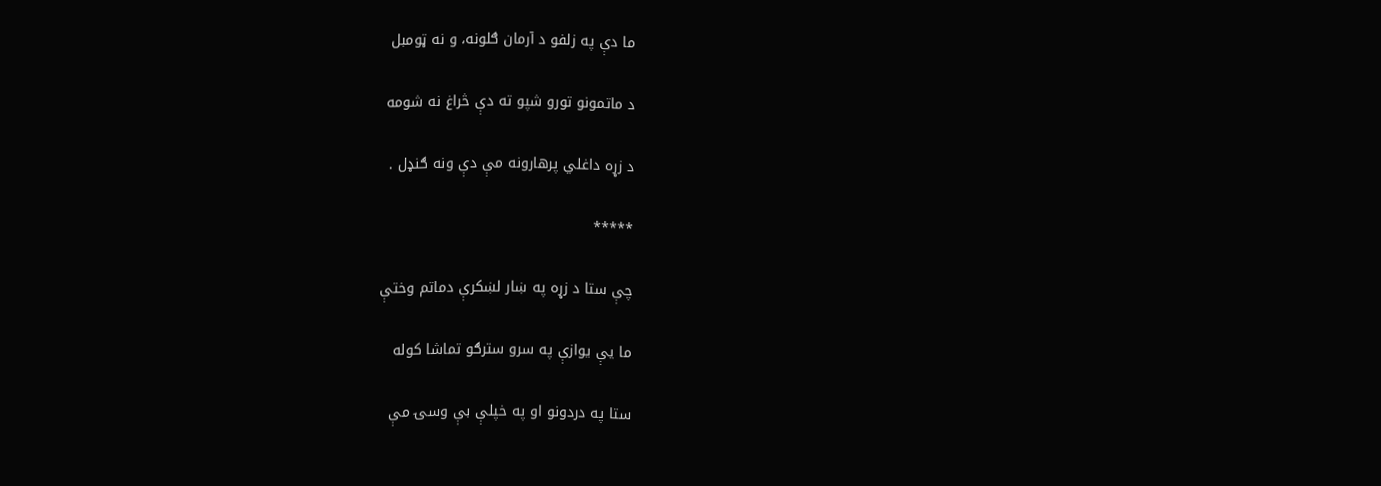ما دې په زلفو د آرمان ګلونه، و نه ټومبل

د ماتمونو تورو شپو ته دې څراغ نه شومه

د زړه داغلي پرهارونه مې دې ونه ګنډل .

*****

چې ستا د زړه په ښار لښکرې دماتم وختې

ما یې یوازې په سرو سترګو تماشا کوله

ستا په دردونو او په خپلې بې وسۍ مې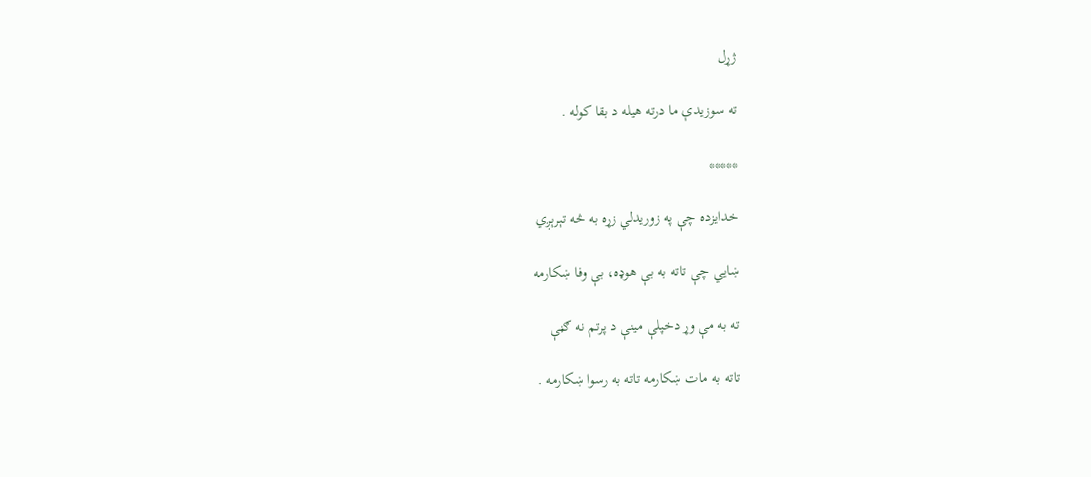ژړل

ته سوزیدې ما درته هیله د بقا کوله .

*****

خدایزده چې په زوریدلي زړه به څه تېرېږي

ښایي چې تاته به بې هوډه، بې وفا ښکارمه

ته به مې وړ دخپلې مینې د پرتم نه ګڼې

تاته به مات ښکارمه تاته به رسوا ښکارمه .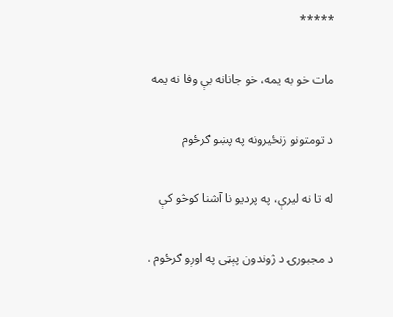*****

مات خو به یمه، خو جانانه بې وفا نه یمه

د تومتونو زنځیرونه په پښو ګرځوم

له تا نه لیرې، په پردیو نا آشنا کوڅو کې

د مجبورۍ د ژوندون پېټی په اوږو ګرځوم .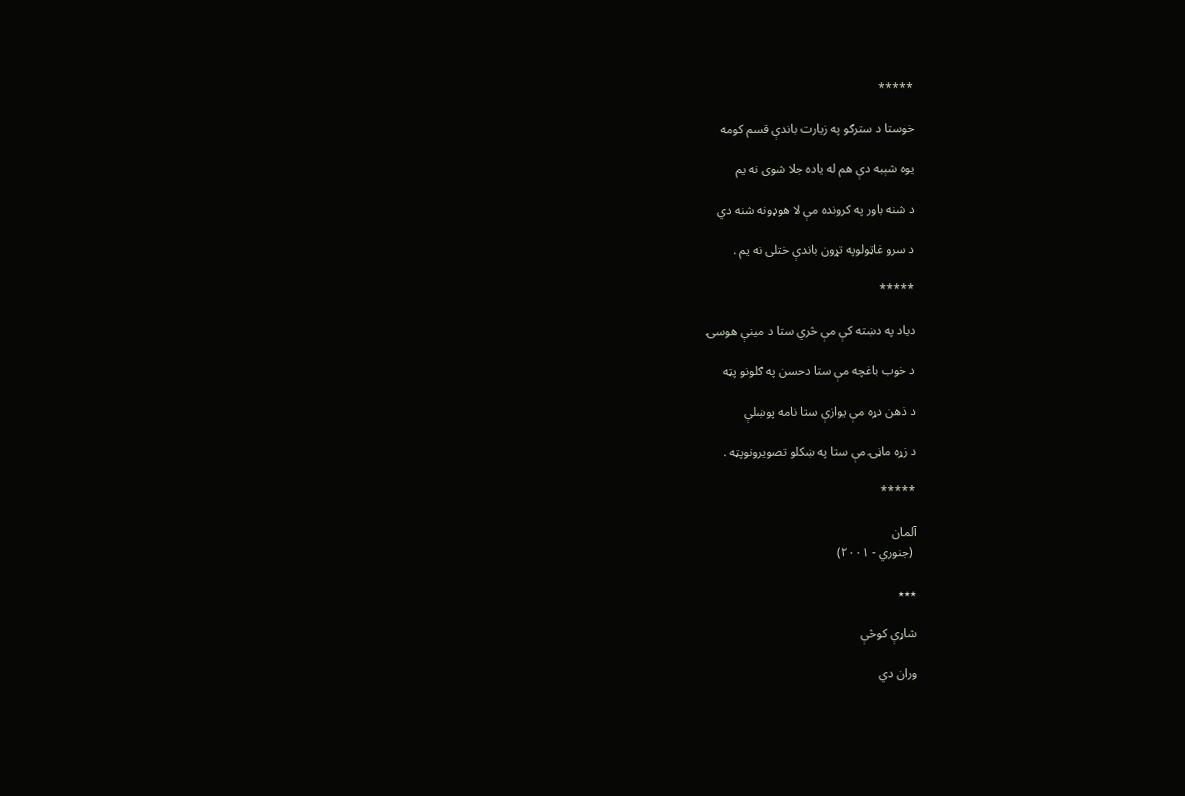*****

خوستا د سترګو په زیارت باندې قسم کومه

یوه شېبه دې هم له یاده جلا شوی نه یم

د شنه باور په کرونده مې لا هوډونه شنه دي

د سرو غاټولوپه تړون باندې ختلی نه یم .

*****

دیاد په دښته کې مې څري ستا د مینې هوسۍ

د خوب باغچه مې ستا دحسن په ګلونو پټه

د ذهن دړه مې یوازې ستا نامه پوښلې

د زړه ماڼۍ مې ستا په ښکلو تصویرونوپټه .

*****

آلمان
 (جنوري - ۲۰۰۱)

٭٭٭

شاړې کوڅې

وران دي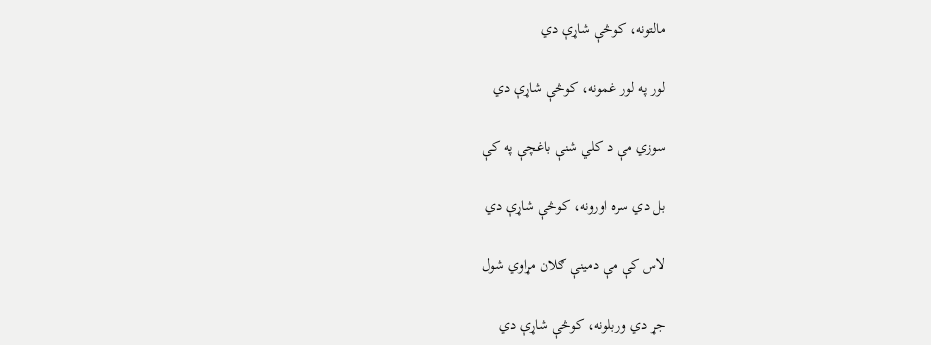مالتونه، کوڅې شاړې دي

لور په لور غمونه، کوڅې شاړې دي

سوزي مې د کلي شنې باغچې په کې

بل دي سره اورونه، کوڅې شاړې دي

لاس کې مې دمینې ګلان مړاوي شول

جړ دي وربلونه، کوڅې شاړې دي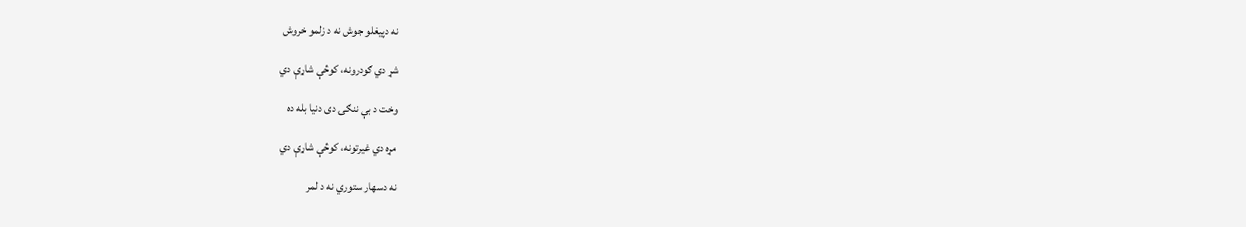نه دپیغلو جوش نه د زلمو خروش

شړ دي ګودرونه، کوڅې شاړې دي

وخت د بې ننګۍ دی دنیا بله ده

مړه دي غیرتونه، کوڅې شاړې دي

نه دسهار ستوري نه د لمر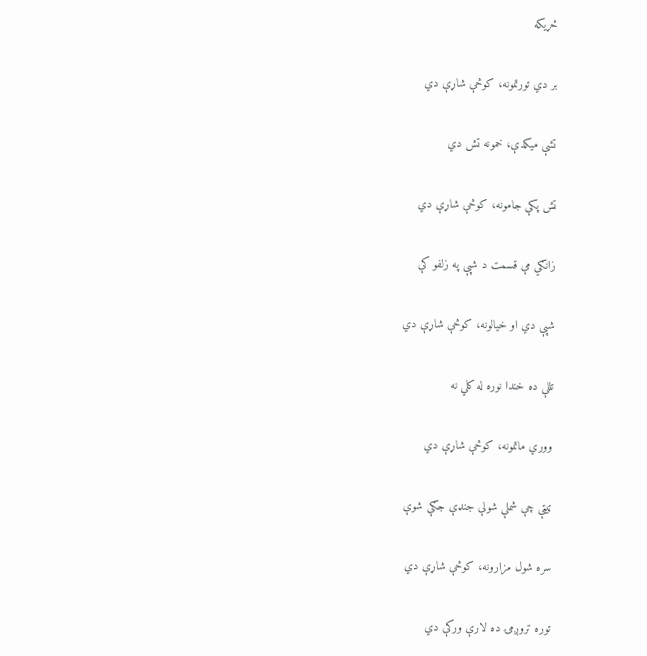څړیکه

بر دي تورتمونه، کوڅې شاړې دي

تشې میکدې، خمونه تش دي

تش پکې جامونه، کوڅې شاړې دي

زانګي مې قسمت د شپې په زلفو کې

شپې دي او خیالونه، کوڅې شاړې دي

تللې ده خندا نوره له کلي نه

ووري ماتمونه، کوڅې شاړې دي

ټیټې چې شملې شولې جنډې جګې شوې

سره شول مزارونه، کوڅې شاړې دي

توره تروږمۍ ده لارې ورکې دي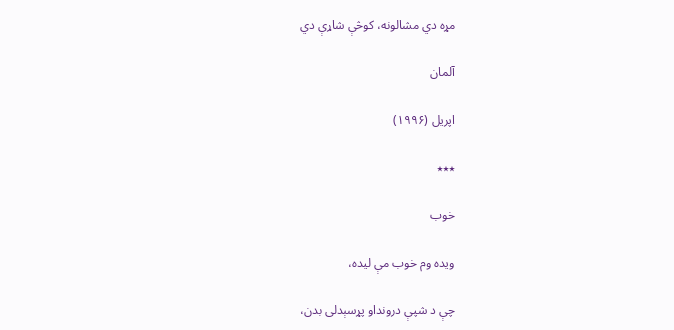مړه دي مشالونه، کوڅې شاړې دي

آلمان

اپریل (۱۹۹۶)

٭٭٭

خوب

ویده وم خوب مې لیده،

چې د شپې درونداو پړسېدلی بدن،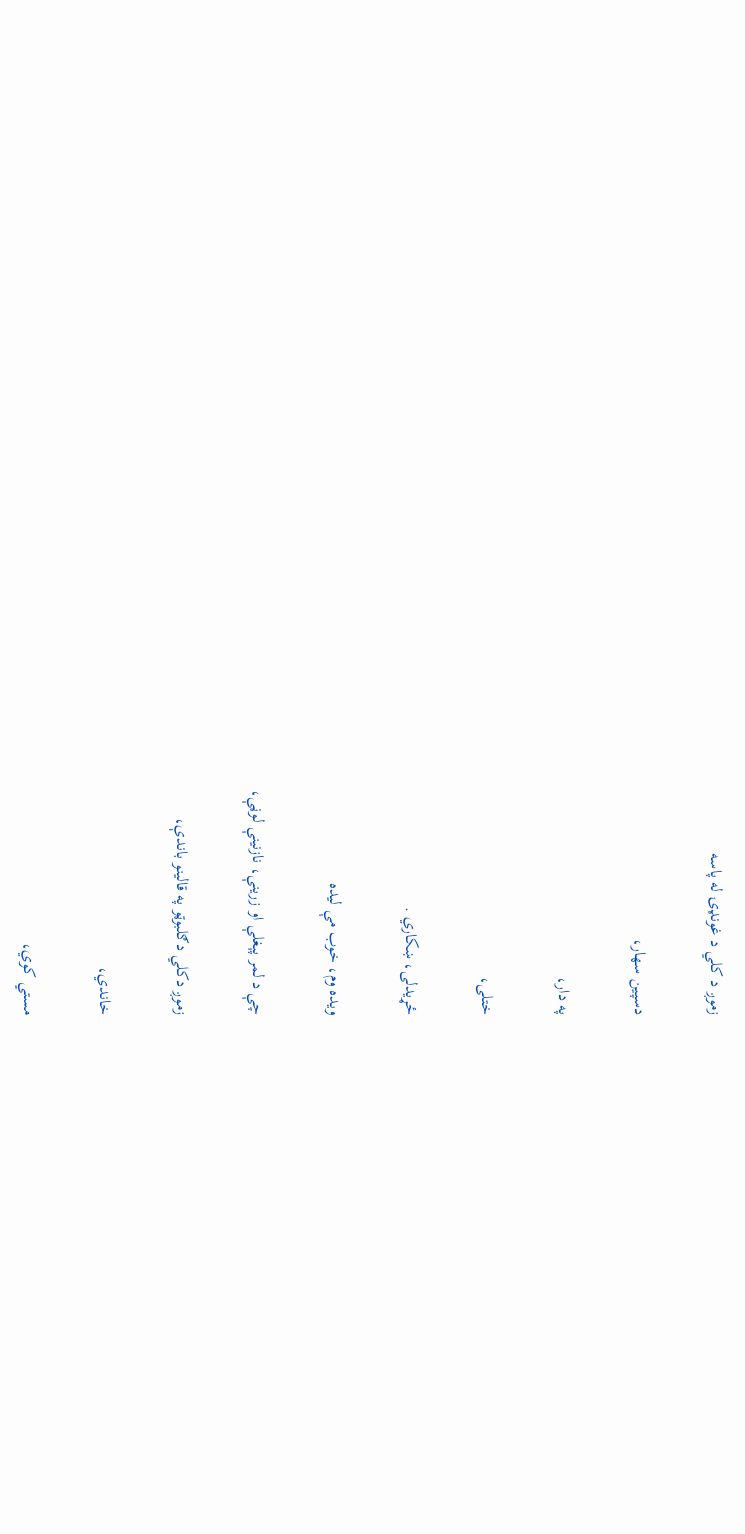زموږ د کلي د غونډۍ له پاسه

دسپین سهار،

په دار،

ختلی،

ځړیدلی، ښکاري .

ویده وم، خوب مې لیده

چې د لمر پېغلې او زرینې، نازنینې لوڼې،

زموږ دکلي دګلبوټو په قالینو باندې،

خاندي،

مستي کوي،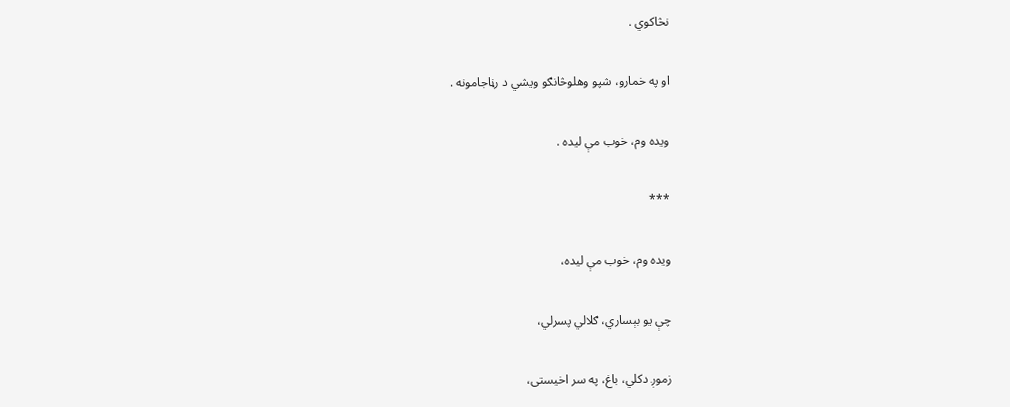نڅاکوي .

او په خمارو، شپو وهلوڅانګو ویشي د رڼاجامونه .

ویده وم، خوب مې لیده .

***

ویده وم، خوب مې لیده،

چې یو بېساري، ګلالي پسرلي،

زموږ دکلي، باغ، په سر اخیستی،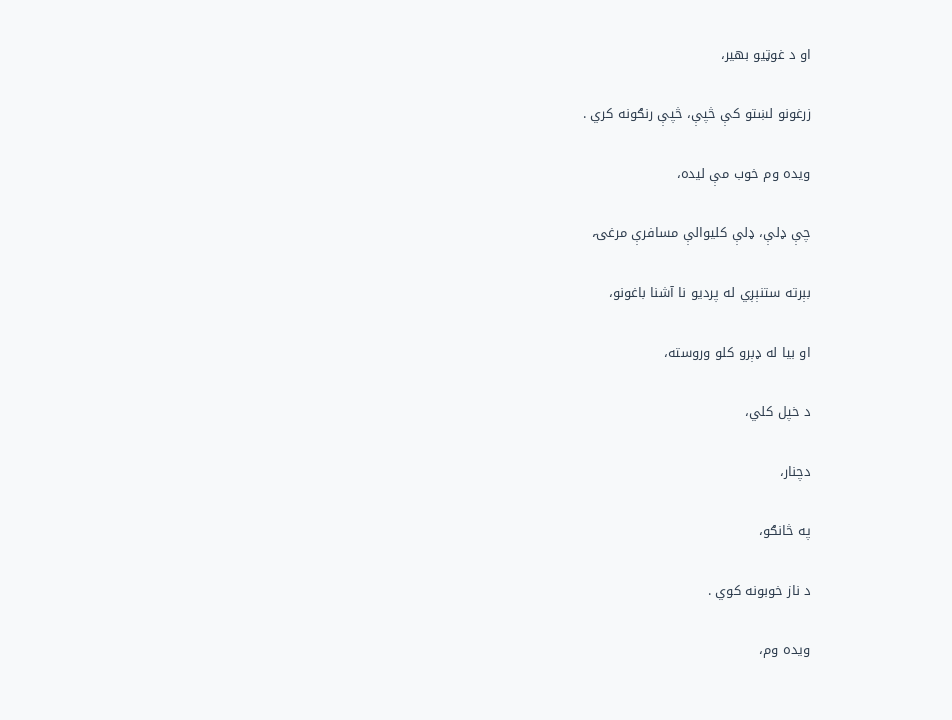او د غوټیو بهیر،

زرغونو لښتو کې څپې، څپې رنګونه کري .

ویده وم خوب مې لیده،

چې ډلې، ډلې کلیوالې مسافرې مرغۍ،

بېرته ستنېږي له پردیو نا آشنا باغونو،

او بیا له ډېرو کلو وروسته،

د خپل کلي،

دچنار،

په څانګو،

د ناز خوبونه کوي .

ویده وم،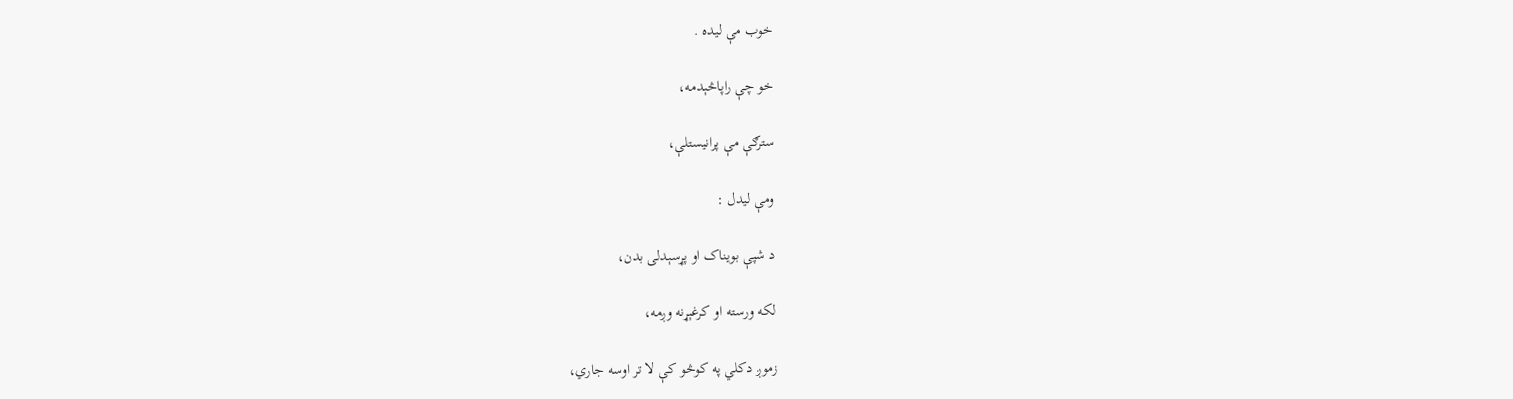خوب مې لیده .

خو چې راپاڅېدمه،

سترګې مې پرانیستلې،

ومې لیدل :

د شپې بویناک او پړسېدلی بدن،

لکه ورسته او کرغېړنه وږمه،

زموږ دکلي په کوڅو کې لا تر اوسه جاري،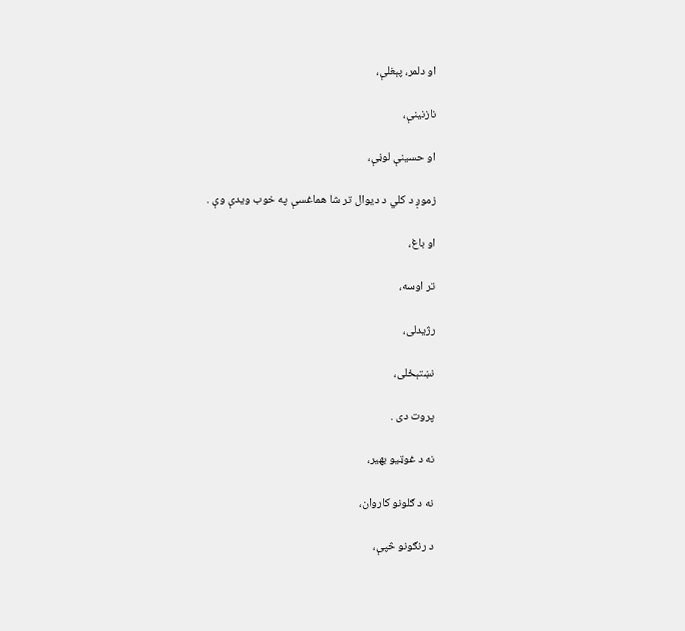او دلمر، پېغلې،

نازنینې،

او حسینې لوڼې،

زموږ د کلي د دیوال تر شا هماغسې په خوب ویدې وې .

او باغ،

تر اوسه،

رژیدلی،

نښتېځلی،

پروت دی .

نه د غوټیو بهیر،

نه د ګلونو کاروان،

د رنګونو څپې،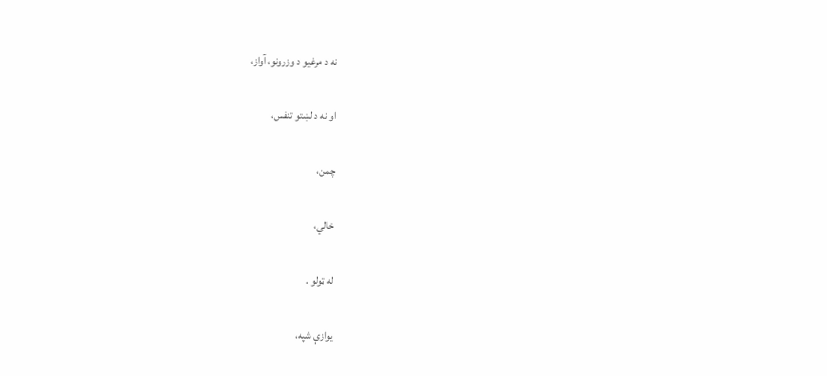نه د مرغیو د وزرونو، آواز،

او نه د لښتو تنفس،

چمن،

خالي،

له ټولو .

یوازې شپه،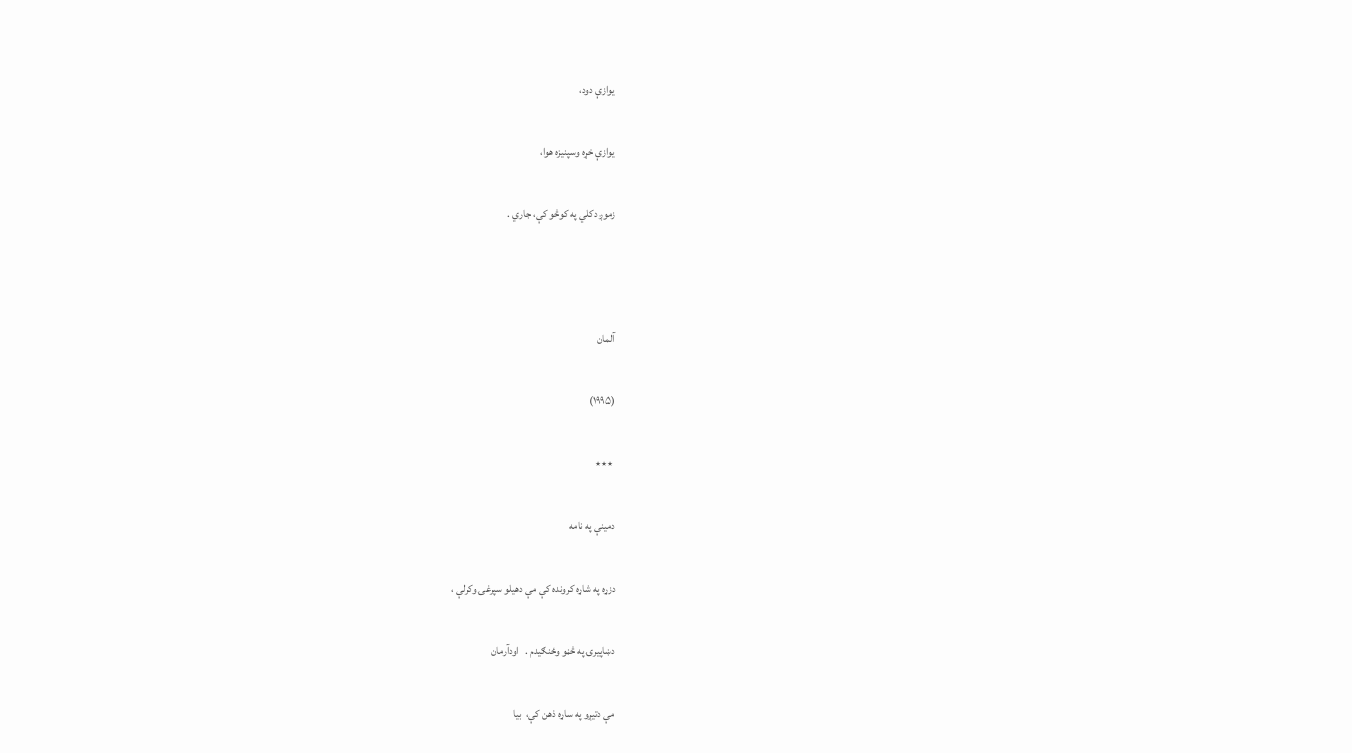یوازې دود،

یوازې خړه وسپنیزه هوا،

زموږ دکلي په کوڅو کې، جاري .



آلمان

(۱۹۹۵)

 ٭٭٭

دمينې په نامه

دزړه په شاړه كرونده كې مې دهيلو سپرغۍ وكرلې ،

دښاپيرۍ په څڼو وځنګيدم .   اودآرمان

مې دتيږو په ساړه ذهن كې،  بيا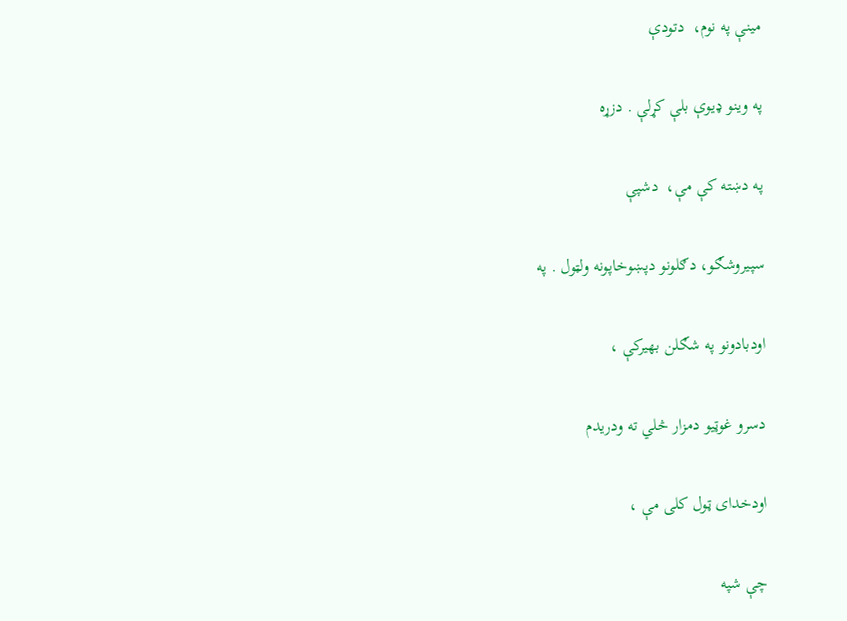مينې په نوم،  دتودې

په وينو ډيوې بلې كړلې . دزړه

په دښته كې مې،  دشپې

سپيروشګو، دګلونو دپښوخاپونه ولټول . په

اودبادونو په شګلن بهيركې ،

دسرو غوټيو دمزار څلي ته ودريدم

اودخداى ټول كلى مې ،

چې شپه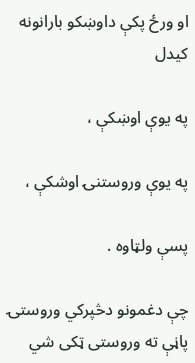او ورځ پكې داوښكو بارانونه كيدل

په يوې اوښكې ،

په يوې وروستنۍ اوشكې ،

پسې ولټاوه .

چې دغمونو دڅپركي وروستۍ پاڼې ته وروستى ټكى شي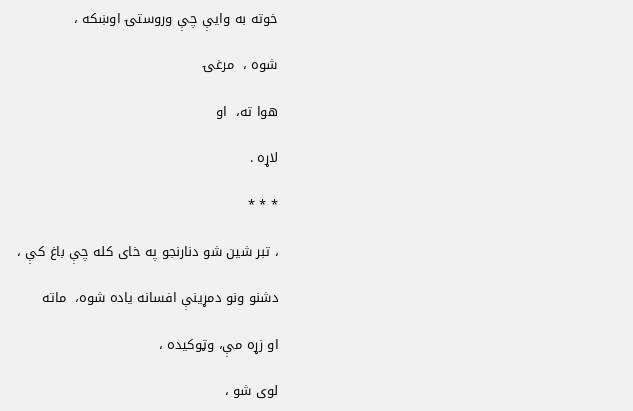خوته به وايې چې وروستۍ اوښكه ،

شوه ،  مرغۍ

هوا ته،  او

لاړه .

* * *

، تبر شين شو دنارنجو په خاى كله چې باغ كې ،

دشنو ونو دمړينې افسانه ياده شوه،  ماته

او زړه مې، وټوكيده ،

لوى شو ،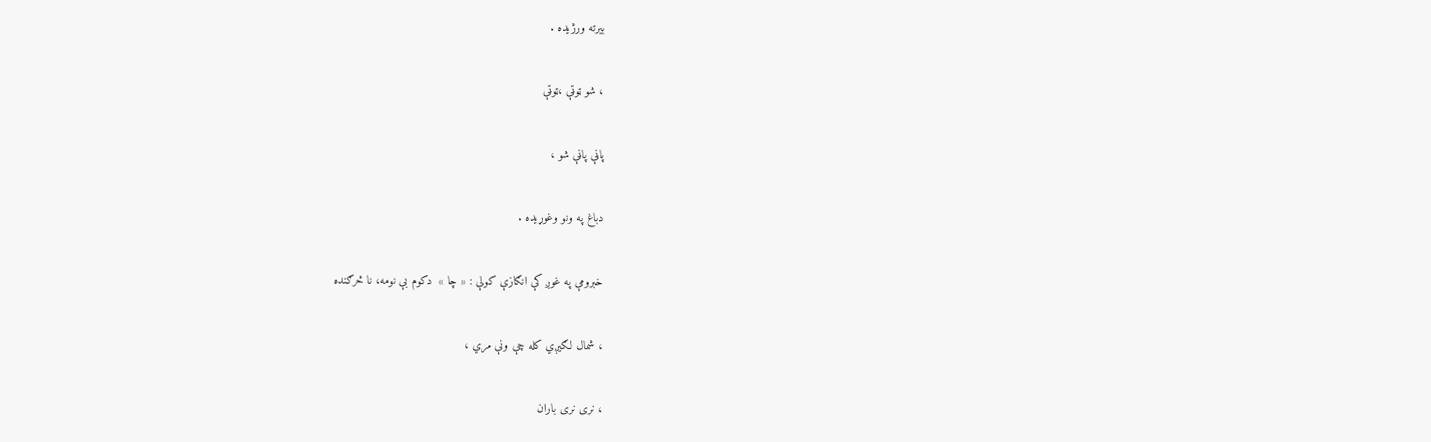بيرته ورژيده .

، شو ټوټې ،ټوټې

پاڼې پاڼې شو ،

دباغ په ونو وغوړيده .

خبرومې په غوږ كې انګازې كولې : « چا »  دكوم بې نومه، نا څرګنده

، شمال لګيږي كله چې ونې مري ،

، نرى نرى باران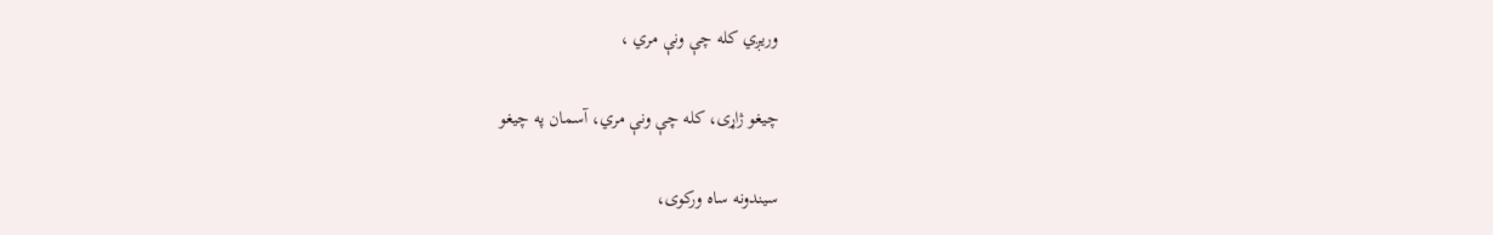وريږي كله چې ونې مري ،

چيغو ژاړى، كله چې ونې مري، آسمان په چيغو

سيندونه ساه وركوى،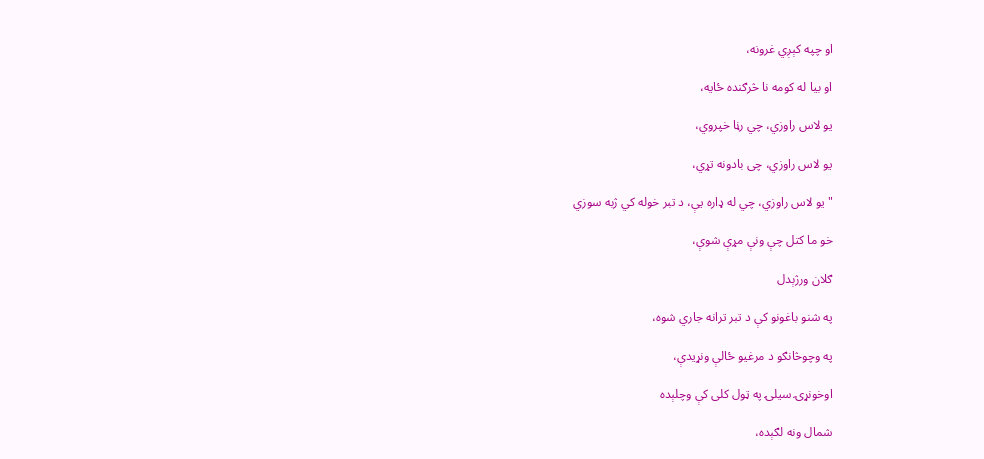او چپه كېږي غرونه،

او بيا له كومه نا څرګنده ځايه،

يو لاس راوزي، چي رڼا خپروي،

يو لاس راوزي، چى بادونه تړي،

" يو لاس راوزي، چي له ډاره يې، د تبر خوله كي ژبه سوزي

خو ما كتل چې ونې مړې شوې،

ګلان ورژېدل

په شنو باغونو كې د تبر ترانه جاري شوه،

په وچوڅانګو د مرغيو ځالې ونړيدې،

اوخونړۍ سيلۍ په ټول كلى كې وچلېده

شمال ونه لګېده،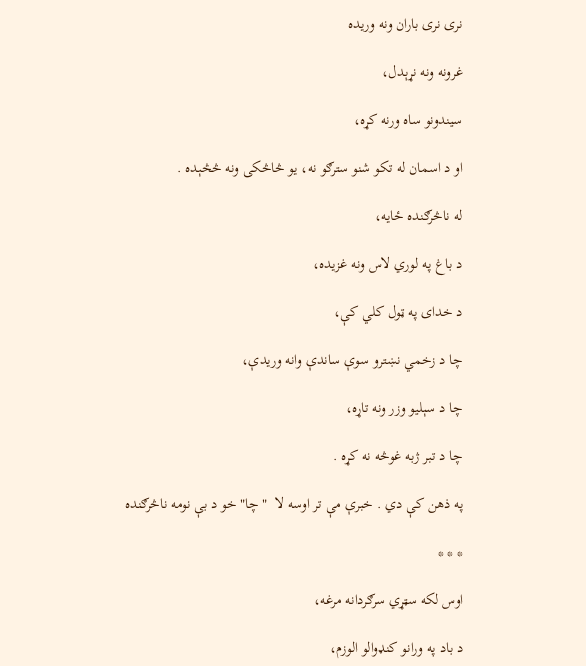نرى نرى باران ونه وريده

غرونه ونه نړېدل،

سيندونو ساه ورنه كړه،

او د اسمان له تكو شنو سترګو نه، يو څاڅكى ونه څڅېده .

له ناڅرګنده ځايه،

د باغ په لوري لاس ونه غزيده،

د خداى په ټول كلي كې،

چا د زخمي نښترو سوې ساندې وانه وريدې،

چا د سېليو وزر ونه تاړه،

چا د تبر ژبه غوڅه نه كړه .

په ذهن كې دي . خبرې مې تر اوسه لا  " چا" خو د بې نومه ناڅرګنده

* * *

اوس لكه سټړي سرګردانه مرغه،

د باد په ورانو كنډوالو الوزم،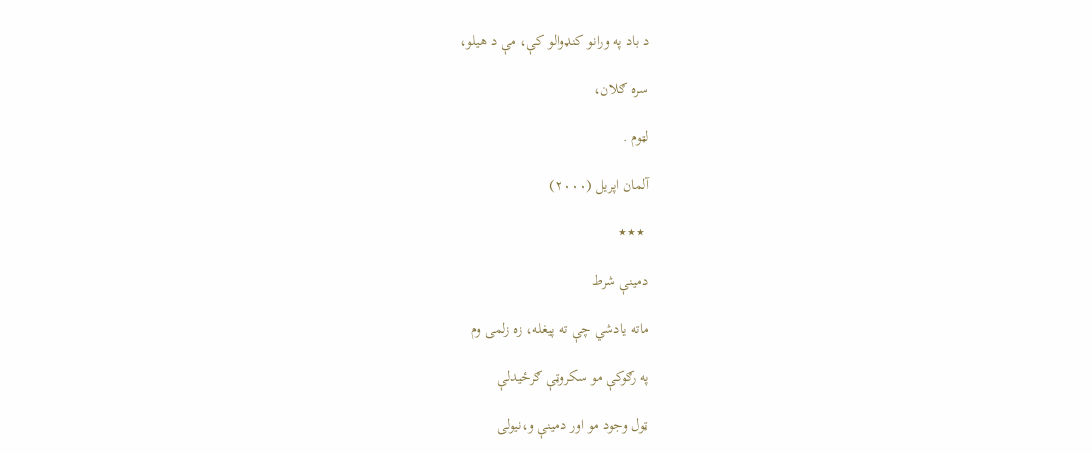د باد په ورانو كنډوالو كې، مې د هيلو،

سره ګلان،

لټوم .

آلمان اپریل (۲۰۰۰)

 ٭٭٭

دمینې شرط

ماته يادشي چې ته پيغله، زه زلمى وم

په رګوكې مو سكروټې ګرځيدلې

ټول وجود مو اور دمينې و،نيولى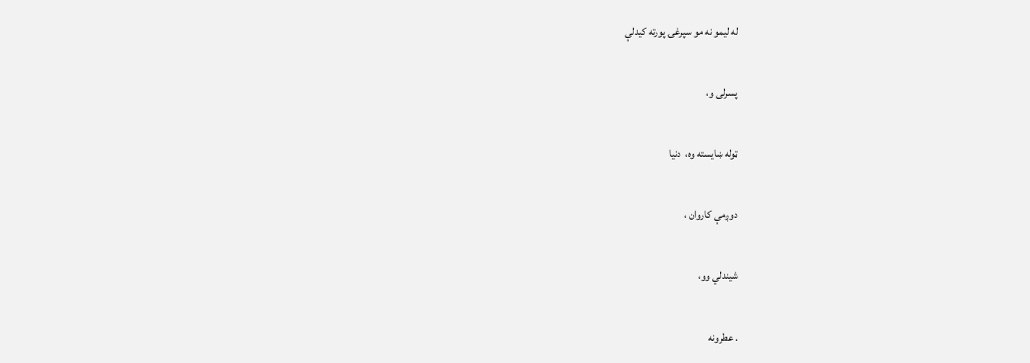له ليمو نه مو سپرغۍ پورته كيدلې

پسرلى و،

ټوله ښايسته وه،  دنيا

دوږمې كاروان ،

شيندلي وو،

. عطرونه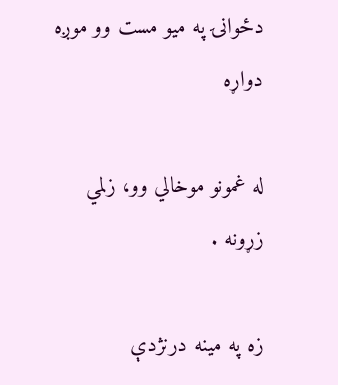دځوانۍ په ميو مست وو موږه دواړه

له غمونو موخالي وو، زلمي زړونه .

زه په مينه درنژدې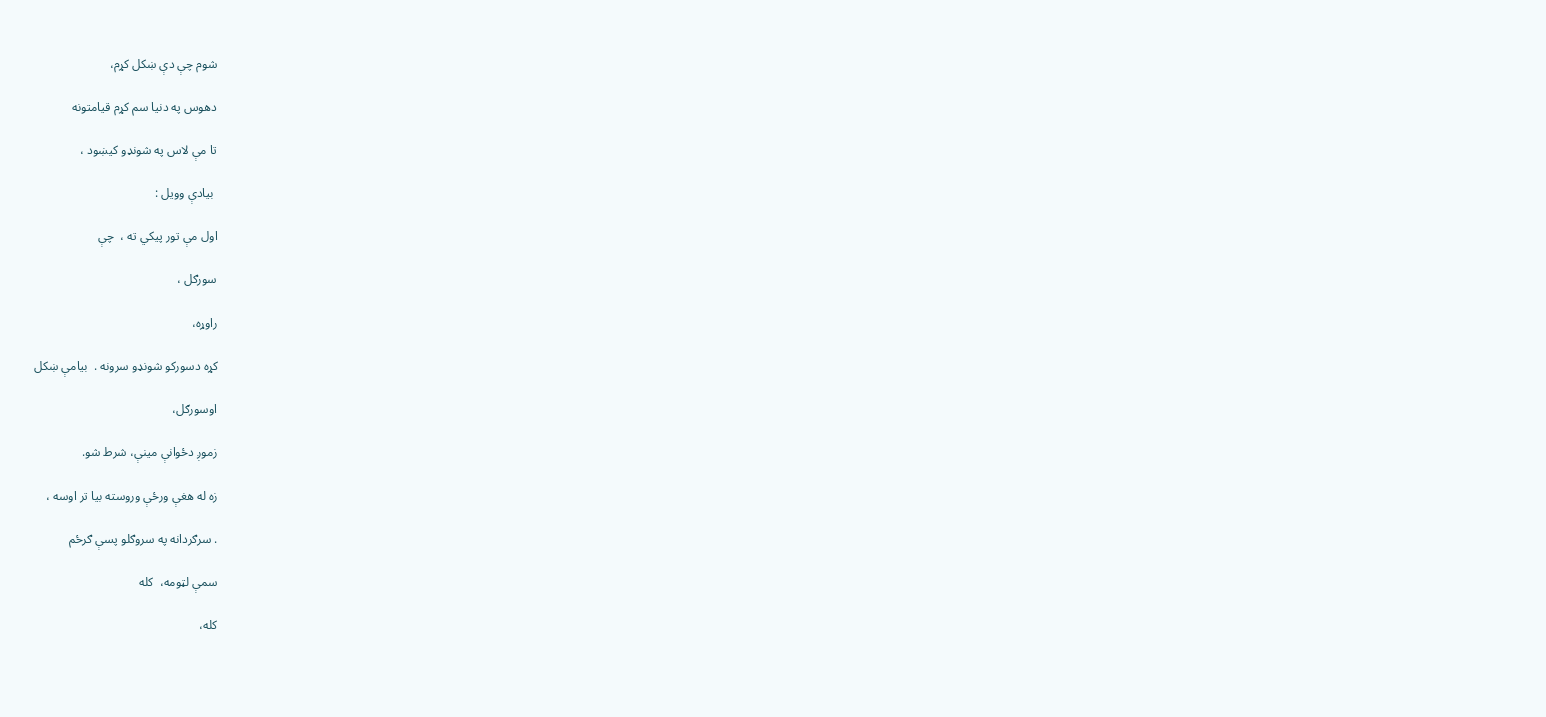شوم چې دې ښكل كړم،

دهوس په دنيا سم كړم قيامتونه

تا مې لاس په شونډو كيښود ،

 بيادې وويل :

اول مې تور پيكي ته ،  چې

سورګل ،

راوړه،

كړه دسوركو شونډو سرونه .  بيامې ښكل

اوسورګل،

زموږ دځوانې مينې، شرط شو.

زه له هغې ورځې وروسته بيا تر اوسه ،

. سرګردانه په سروګلو پسې ګرځم

سمې لټومه،  كله

كله،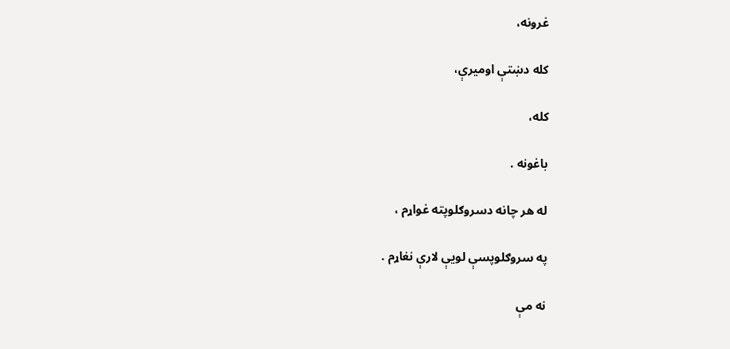غرونه،

كله دښتې اوميرې،

كله،

باغونه .

له هر چانه دسروګلوپته غواړم ،

په سروګلوپسې لويې لارې نغاړم .

نه مې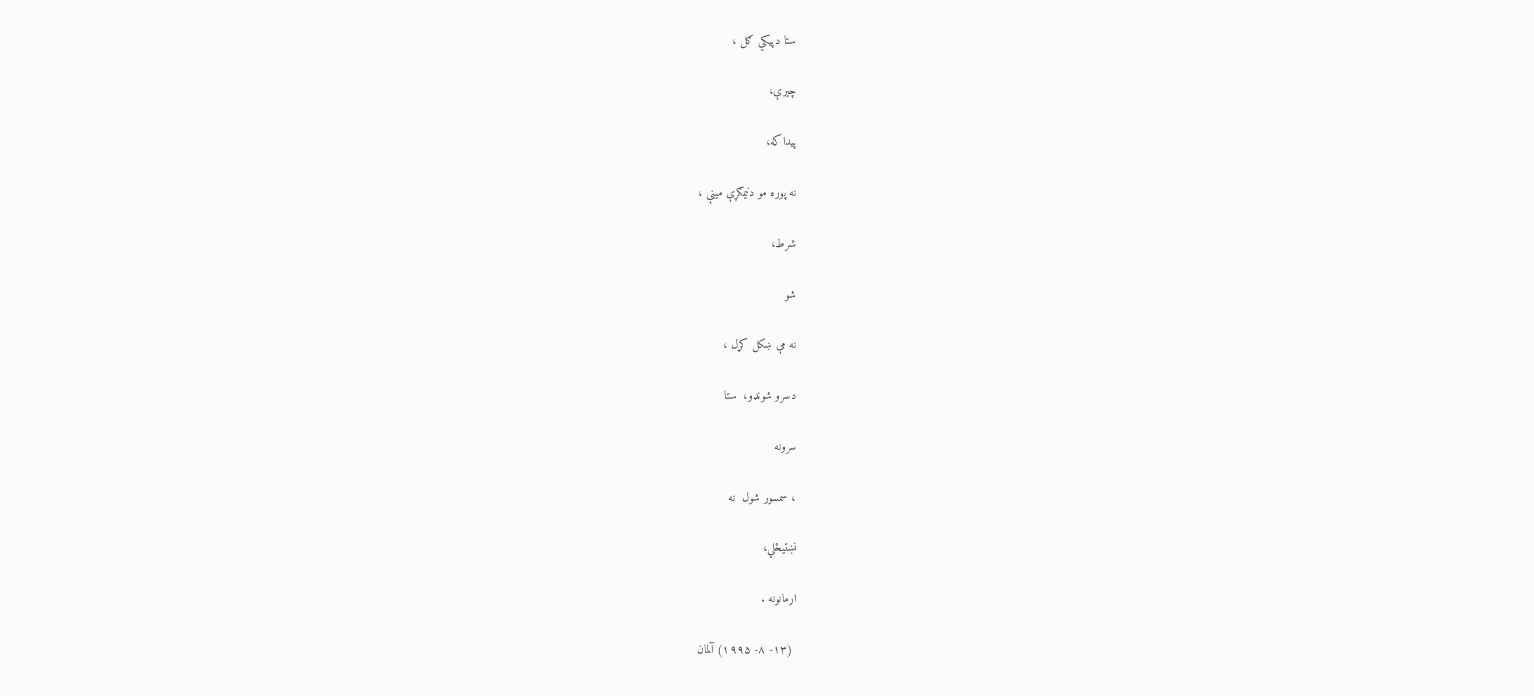ستا دپيكي ګل ،

چيرې،

پيداكه،

نه پوره مو دنيمګړې مينې ،

شرط،

شو

نه مې ښكل كړل ،

دسرو شونډو،  ستا

سرونه

، سمسور شول  نه

نښتيځلي،

ارمانونه .

 (۱۳- ۸- ۱۹۹۵) آلمان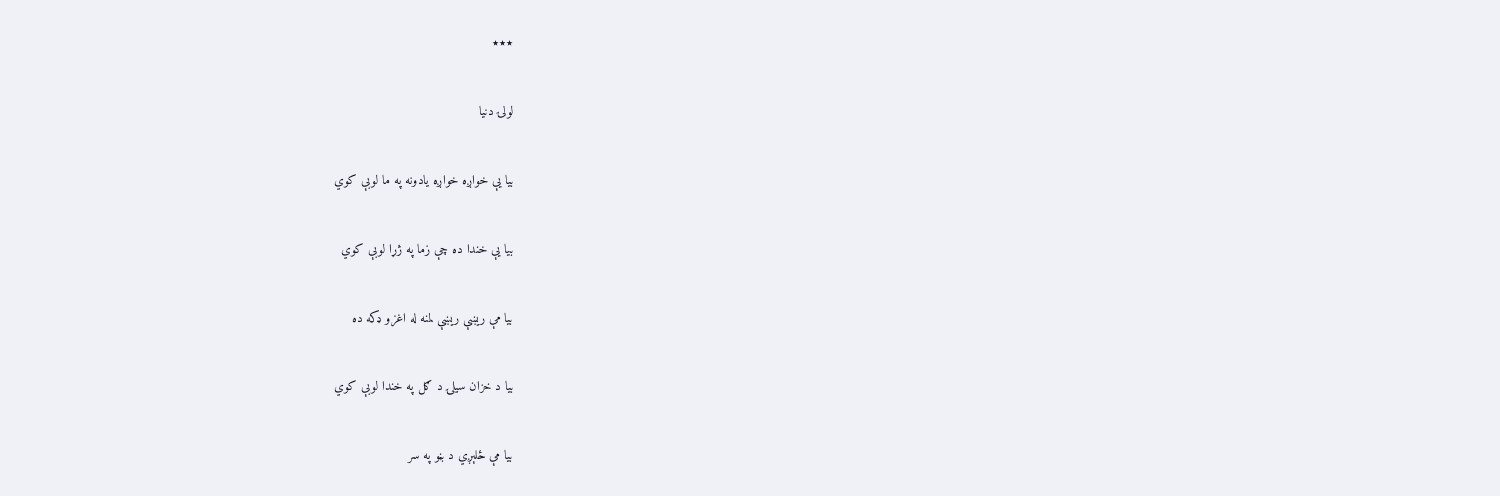٭٭٭

لولۍ دنیا

بیا یې خواږه خواږه یادونه په ما لوبې کوي

بیا یې خندا ده چې زما په ژړا لوبې کوي

بیا مې ریښې ریښې لمنه له اغزو ډکه ده

بیا د خزان سیلۍ د ګل په خندا لوبې کوي

بیا مې ځلېږي د بڼو په سر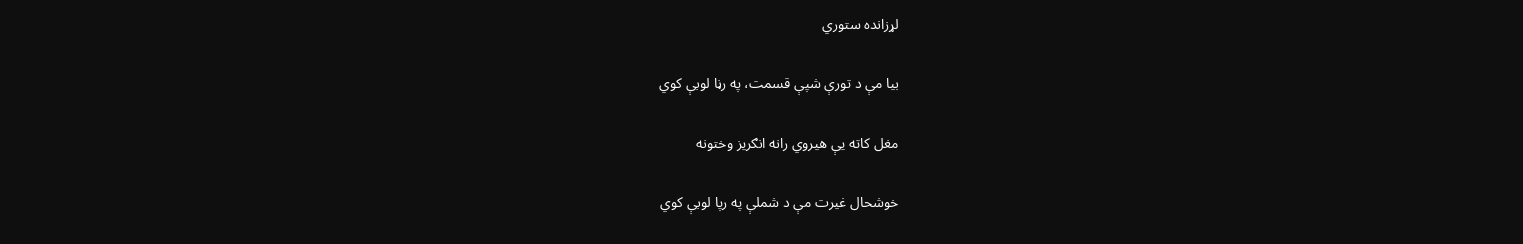لړزانده ستوري

بیا مې د تورې شپې قسمت، په رڼا لوبې کوي

مغل کاته یې هیروي رانه انګریز وختونه

خوشحال غیرت مې د شملې په رپا لوبې کوي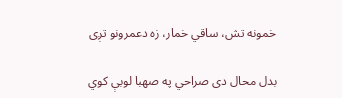خمونه تش، ساقي خمار، زه دعمرونو تږی

بدل محال دی صراحي په صهبا لوبې کوي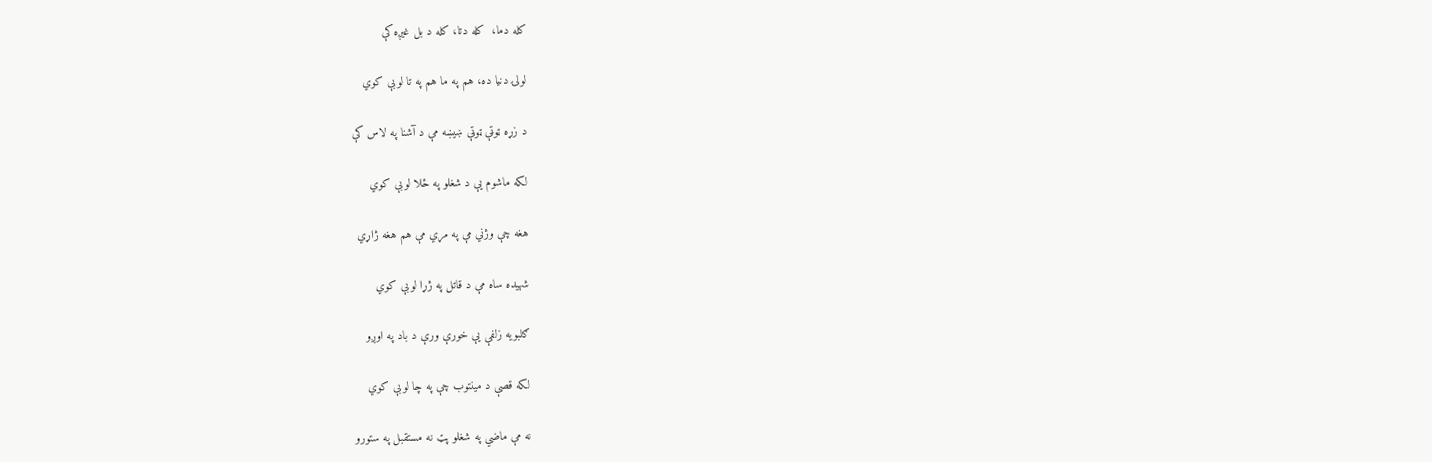کله دما،  کله دتا، کله د بل غیږه کې

لولۍ دنیا ده، هم په ما هم په تا لوبې کوي

د زړه ټوټې ټوټې ښیښه مې د آشنا په لاس کې

لکه ماشوم یې د شغلو په ځلا لوبې کوي

هغه چې وژني مې په مړي مې هم هغه ژاړي

شهیده ساه مې د قاتل په ژړا لوبې کوي

ګلبویه زلفې یې خورې ورې د باد په اوږو

لکه قصې د مینتوب چې په چا لوبې کوي

نه مې ماضي په شغلو پټ نه مستقبل په ستورو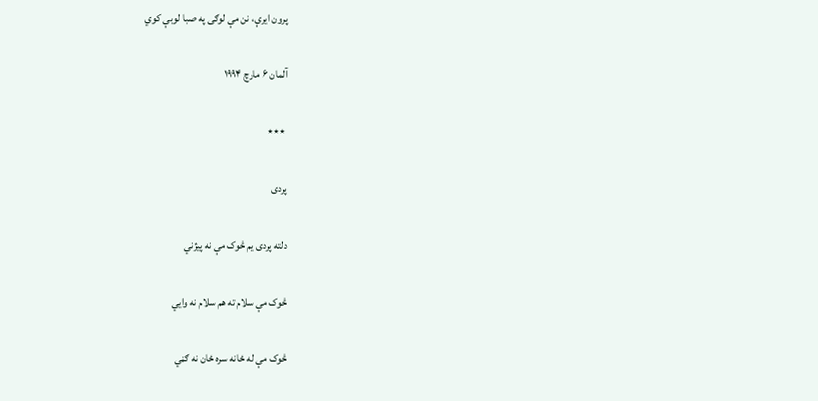پرون ایرې، نن مې لوګی په صبا لوبې کوي

آلمان ۶ مارچ ۱۹۹۴

 ٭٭٭

پردی

دلته پردی یم څوک مې نه پیژني

څوک مې سلام ته هم سلام نه وایي

څوک مې له ځانه سره ځان نه ګڼي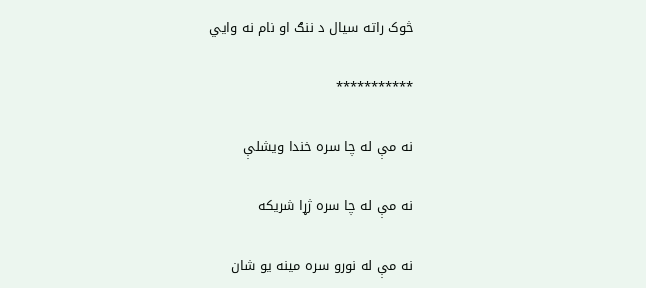څوک راته سیال د ننګ او نام نه وایي

***********

نه مې له چا سره خندا ویشلې

نه مې له چا سره ژړا شریکه

نه مې له نورو سره مینه یو شان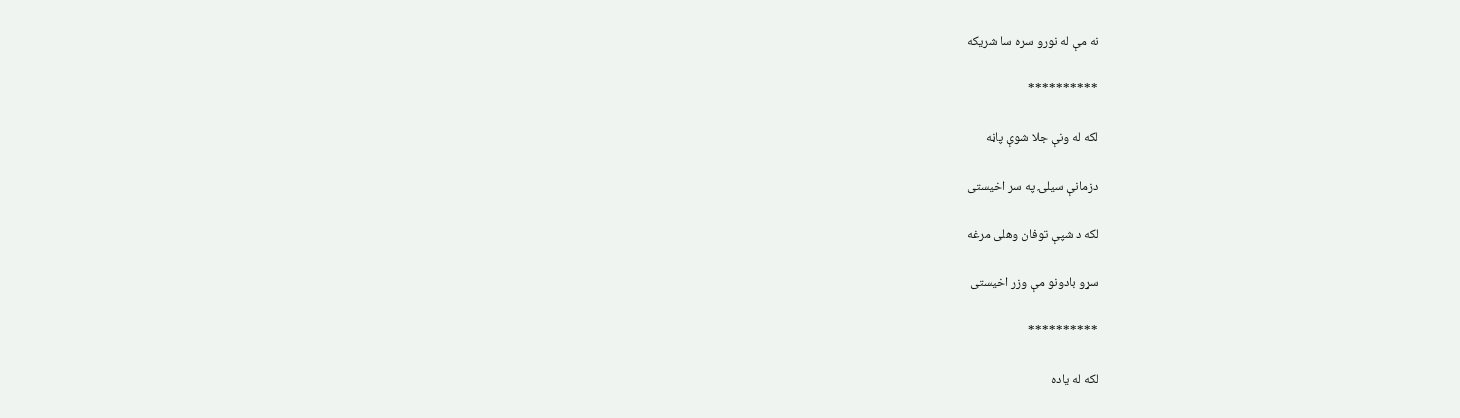نه مې له نورو سره سا شریکه

**********

لکه له ونې جلا شوې پاڼه

دزمانې سیلۍ په سر اخیستی

لکه د شپې توفان وهلی مرغه

سړو بادونو مې وزر اخیستی

**********

لکه له یاده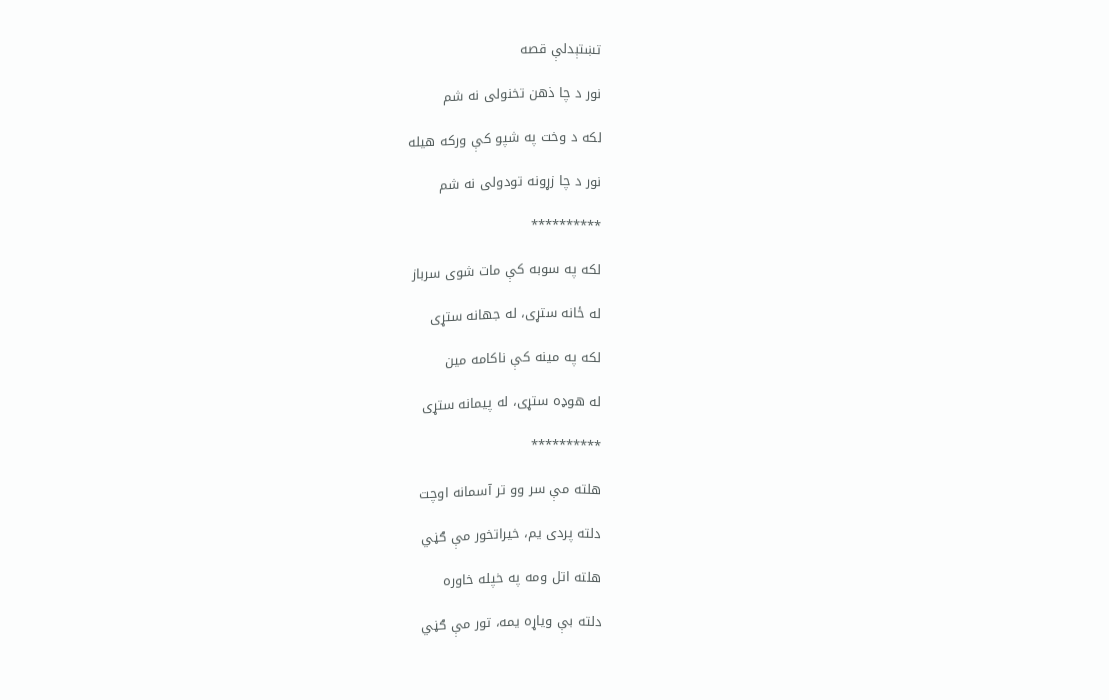تښتېدلې قصه

نور د چا ذهن تخنولی نه شم

لکه د وخت په شپو کې ورکه هیله

نور د چا زړونه تودولی نه شم

**********

لکه په سوبه کې مات شوی سرباز

له ځانه ستړی، له جهانه ستړی

لکه په مینه کې ناکامه مین

له هوډه ستړی، له پیمانه ستړی

**********

هلته مې سر وو تر آسمانه اوچت

دلته پردی یم، خیراتخور مې ګڼي

هلته اتل ومه په خپله خاوره

دلته بې ویاړه یمه، تور مې ګڼي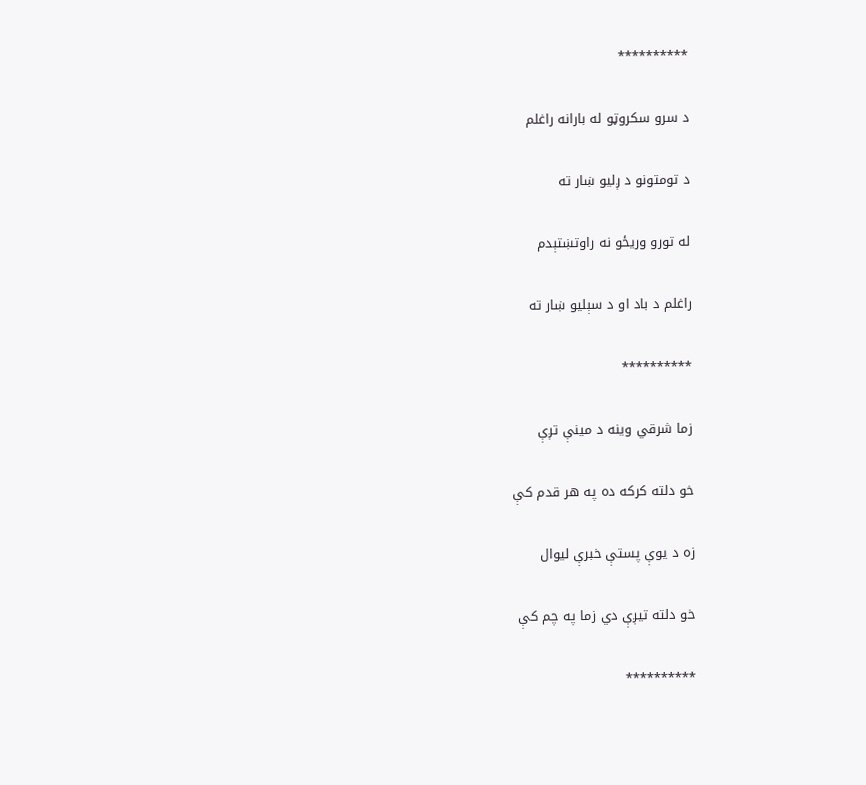**********

د سرو سکروټو له بارانه راغلم

د تومتونو د ږلیو ښار ته

له تورو وریځو نه راوتښتېدم

راغلم د باد او د سېلیو ښار ته

**********

زما شرقي وینه د مینې تږې

خو دلته کرکه ده په هر قدم کې

زه د یوې پستې خبرې لیوال

خو دلته تیږې دي زما په چم کې

**********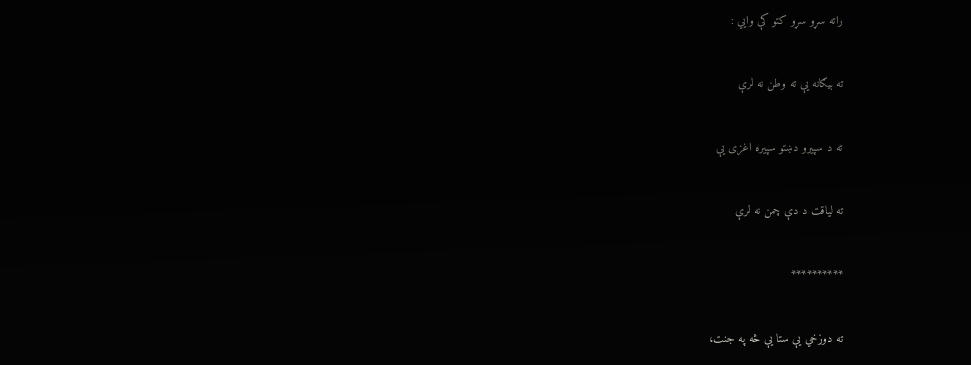راته سړو سړو کتو کې وایي :

ته بیګانه یې ته وطن نه لرې

ته د سپیرو دښتو سپیره اغزی یې

ته لیاقت د دې چمن نه لرې

**********

ته دوزخي یې ستا یې څه په جنت،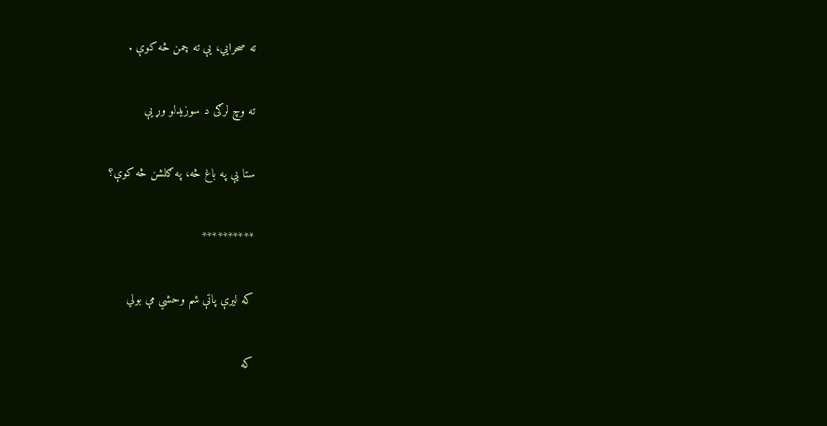ته صحرایي، یې ته چمن څه کوې .

ته وچ لرګی د سوزیدلو وړ یې

ستا یې په باغ څه، په ګلشن څه کوې؟

**********

که لیرې پاتې شم وحشي مې بولي

که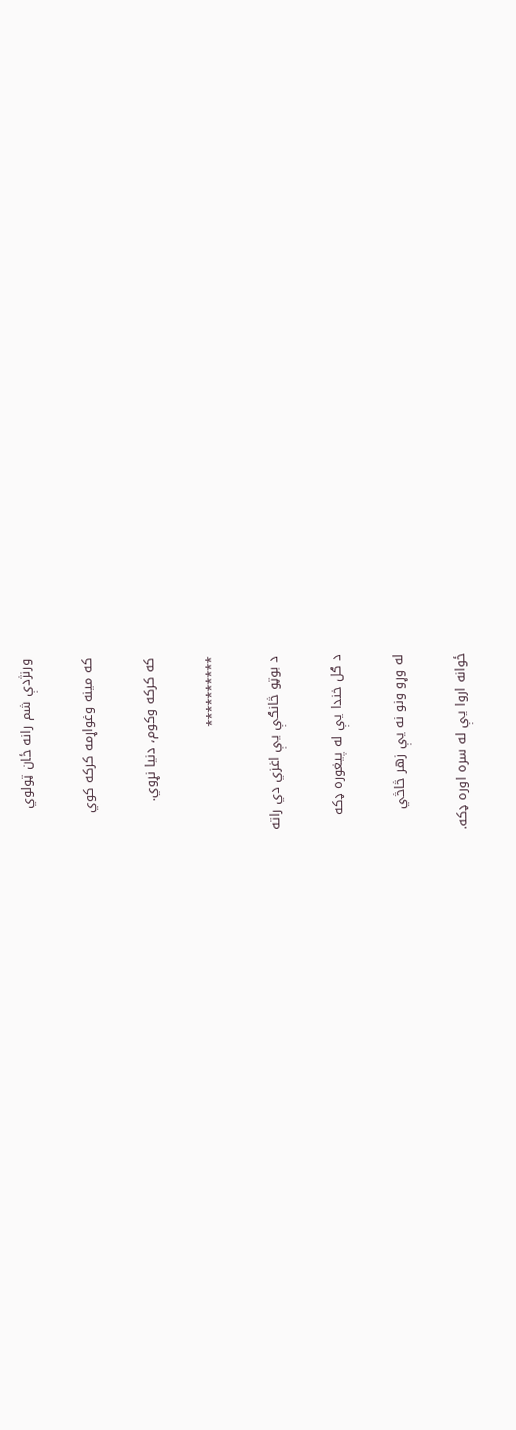ورنژدې شم رانه ځان ټولوي

که مینه وغواړمه کرکه کوي

که کرکه وکوم، دنیا نړوي.

**********

د بوټو څانګې یې اغزي دي راته

د ګل خندا یې له پیغوره ډکه

له وړو ونو نه یې زهر څاڅي

ځوانه اروا یې له سره اوره ډکه.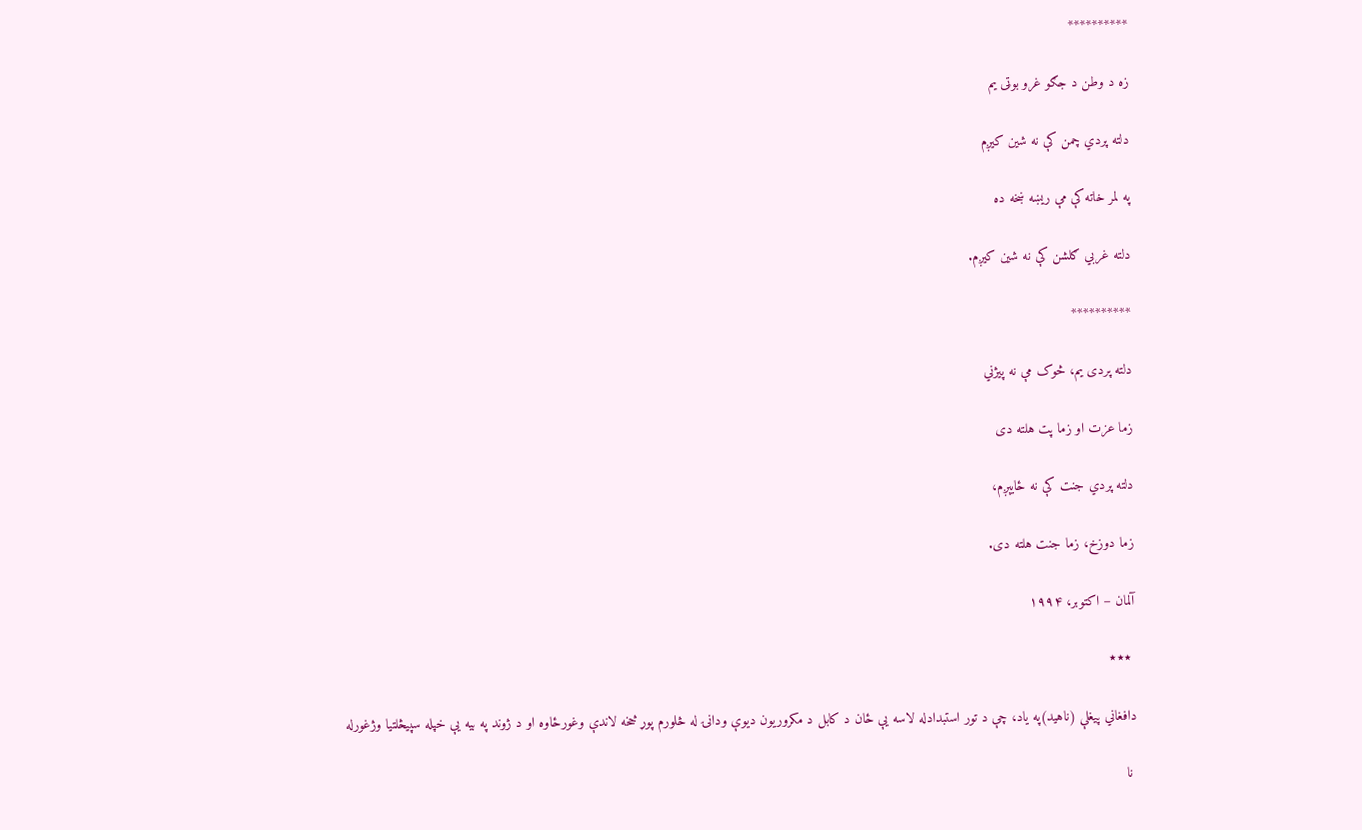**********

زه د وطن د جګو غرو بوټی یم

دلته پردي چمن کې نه شین کیږم

په لمر خاته کې مې ریښه ښخه ده

دلته غربي ګلشن کې نه شین کیږم.

**********

دلته پردی یم، څوک مې نه پیژني

زما عزت او زما پت هلته دی

دلته پردي جنت کې نه ځایېږم،

زما دوزخ، زما جنت هلته دی.

آلمان – اکتوبر، ۱۹۹۴

 ٭٭٭

دافغاني پیغلې (ناهید)په یاد، چې د تور استبدادله لاسه یې ځان د کابل د مکروریون دیوې ودانۍ له څلورم پوړ څخه لاندې وغورځاوه او د ژوند په بیه یې خپله سپيڅلتیا وژغورله

 نا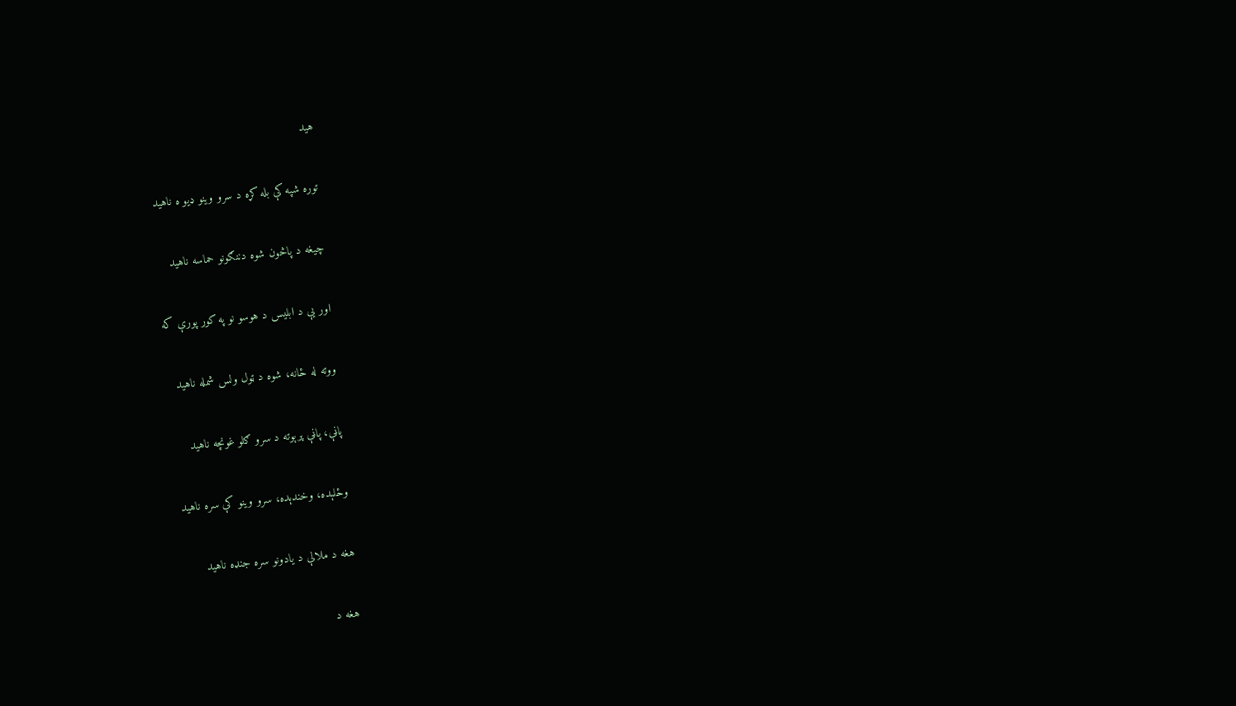هيد

توره شپه كې بله كړه د سرو وينو ډيو ه ناهيد

چيغه د پاڅون شوه دننګونو حماسه ناهيد

اور يې د ابليس د هوسو نو په كور پورې كه

ووته له ځانه، شوه د ټول ولس شمله ناهيد

پاڼې، پاڼې پرېوته د سرو ګلو غونچه ناهيد

وځلېده، وخندېده، سرو وينو كې سره ناهيد

هغه د ملالې د يادونو سره جنډه ناهيد

هغه د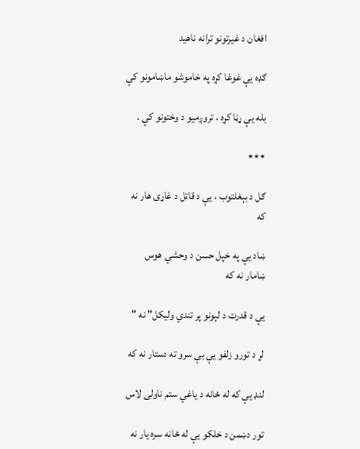افغان د غيرتونو ترانه ناهيد

ګډه يې غوغا كړه په خاموشو ماښامونو كې

بله يې ړڼا كړه ، تروږميو د وختونو كې .

٭٭٭

ګل د بېغلتوب ، يې د قاتل د غاړى هار نه كه

ښاد يې په خپل حسن د وحشي هوس ښامار نه كه

يې د قدرت د لېونو پر تندي وليكل" نه "

لړ د تورو زلفو يې بې سرو ته دستار نه كه

لنډ يې كه له ځانه د ياغي ستم ناولى لاس

تور دښمن د خلكو يې له ځانه سره يار نه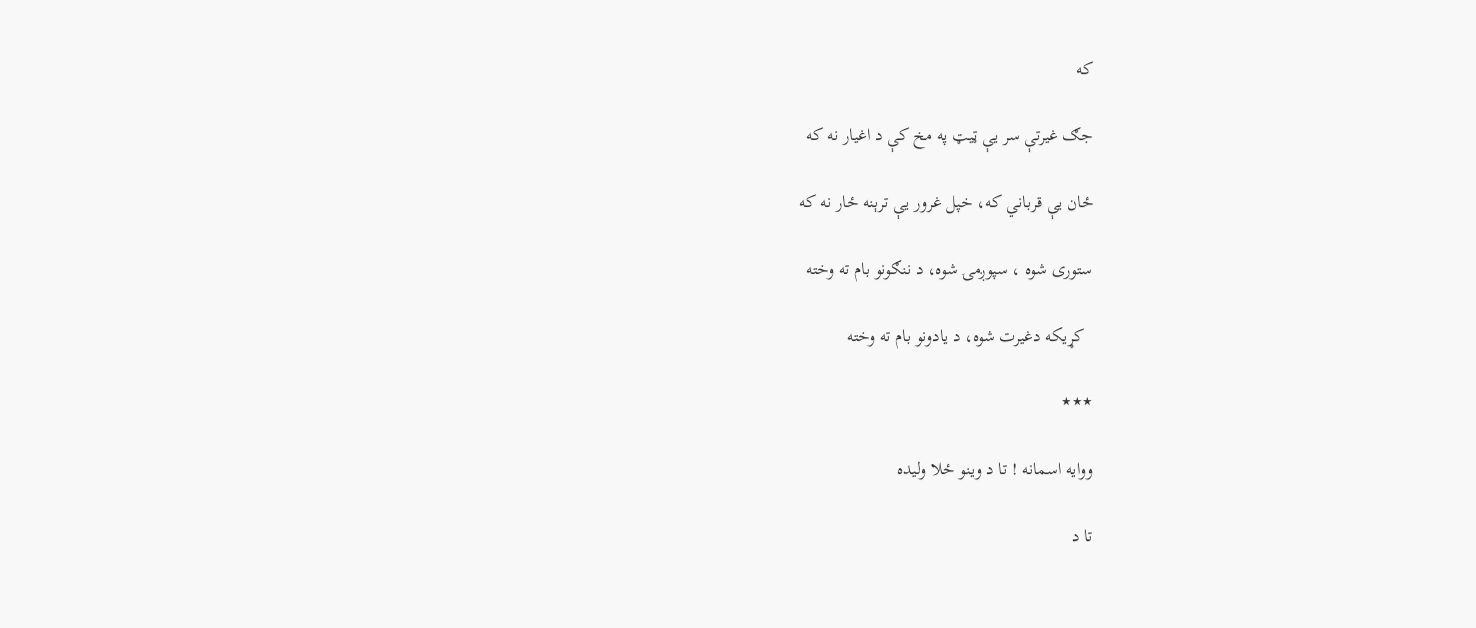كه

جګ غيرتې سر يې ټيټ په مخ كې د اغيار نه كه

ځان يې قرباني كه، خپل غرور يې ترېنه ځار نه كه

ستورى شوه ، سپوږمۍ شوه، د ننګونو بام ته وخته

  كړيكه دغيرت شوه، د يادونو بام ته وخته

٭٭٭

ووايه اسمانه ! تا د وينو ځلا وليده

تا د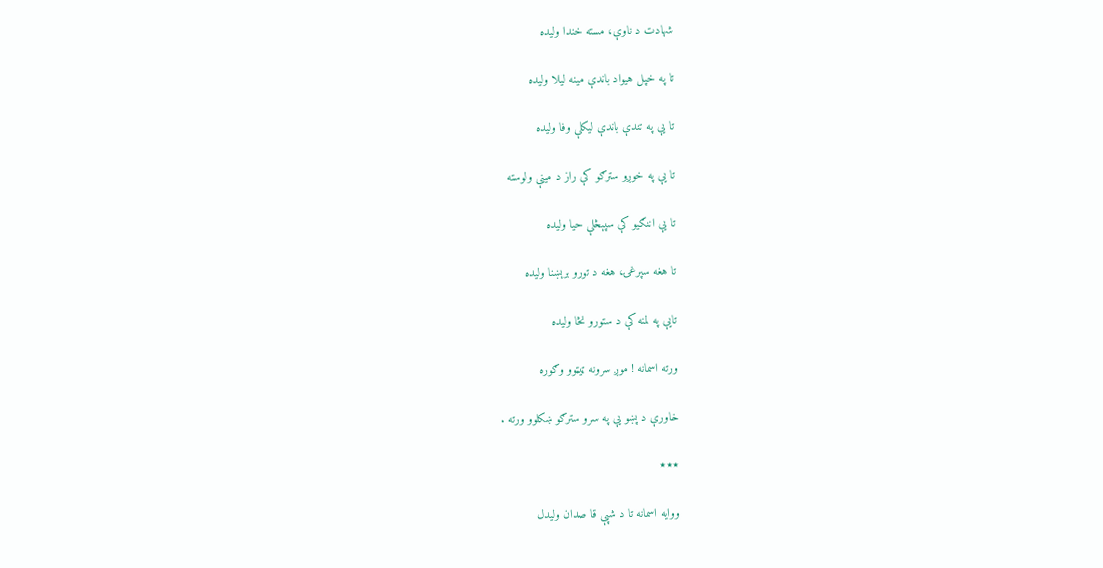شهادت د ناوې، مسته خندا وليده

تا په خپل هيواد باندې مينه ليلا وليده

تا يې په تندې باندې ليكلې وفا وليده

تا يې په خوږو سترګو كې راز د مينې ولوسته

تا يې اننګيو كې سپېڅلې حيا وليده

تا هغه سپرغۍ، هغه د تورو برېښنا وليده

تايې په لمنه كې د ستورو نڅا وليده

ورته اسمانه ! موږ سرونه ټيټوو وګوره

خاورې د پښو يې په سرو سترګو ښكلوو ورته .

٭٭٭

ووايه اسمانه تا د شپې قا صدان وليدل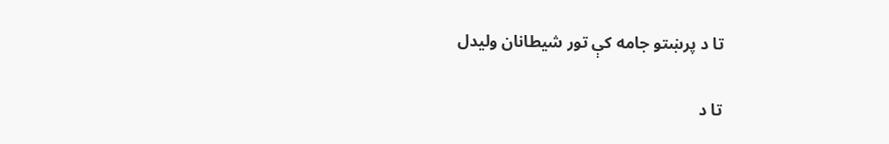تا د پرښتو جامه كې تور شيطانان وليدل

تا د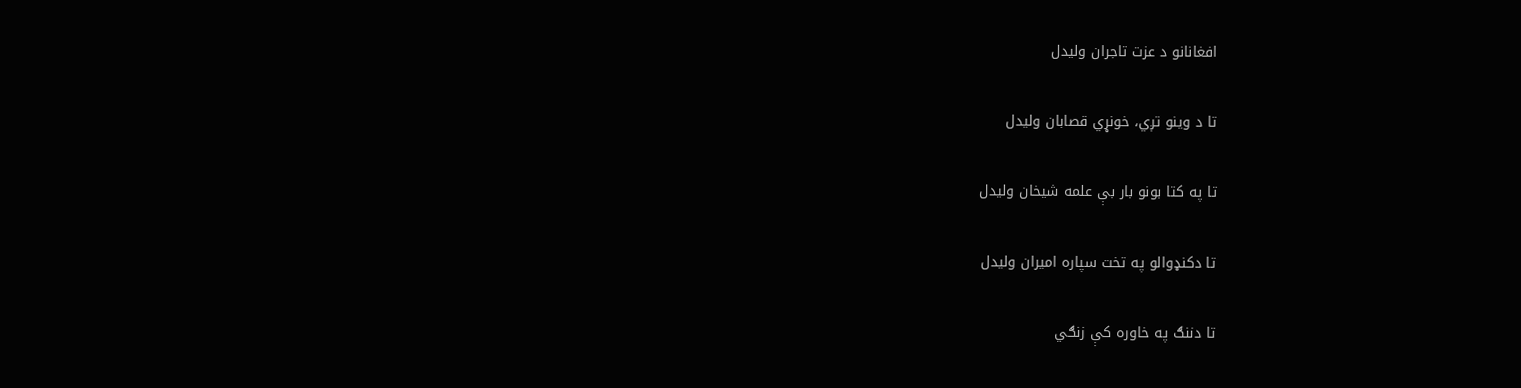افغانانو د عزت تاجران وليدل

تا د وينو تږي، خونړي قصابان وليدل

تا په كتا بونو بار بې علمه شيخان وليدل

تا دكنډوالو په تخت سپاره اميران وليدل

تا دننګ په خاوره كې زنګي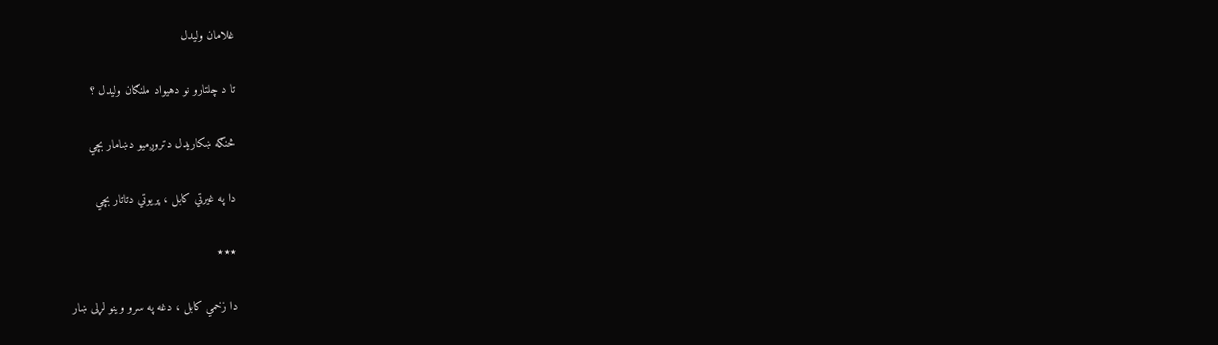غلامان وليدل

تا د چلتارو نو دهيواد ملنګان وليدل ؟

څنګه ښكاريدل دتروږميو دښامار بچي

دا په غيرتي كابل ، پريوتي دتاتار بچي

٭٭٭

دا زخمي كابل ، دغه په سرو وينو لړلى ښار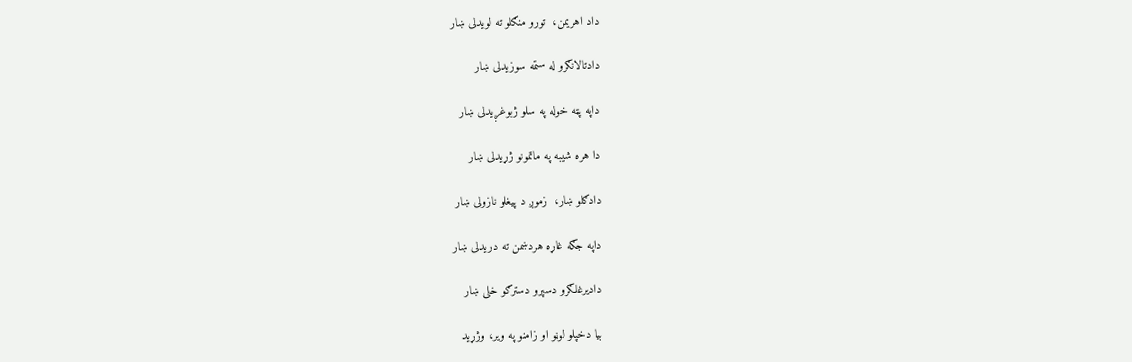داد اهريمن،  تورو منګلو ته لويدلى ښار

دادتالانګرو له ستمه سوزيدلى ښار

داپه پټه خوله په سلو ژبوغږيدلى ښار

دا هره شيبه په ماتمونو ژړيدلى ښار

دادګلو ښار،  زموږ د پيغلو نازولى ښار

داپه جګه غاړه هردښمن ته دريدلى ښار

داديرغلګرو دسپرو دسترګو خلى ښار

بيا دخپلو لوڼو او زامنو په وير، وژړيد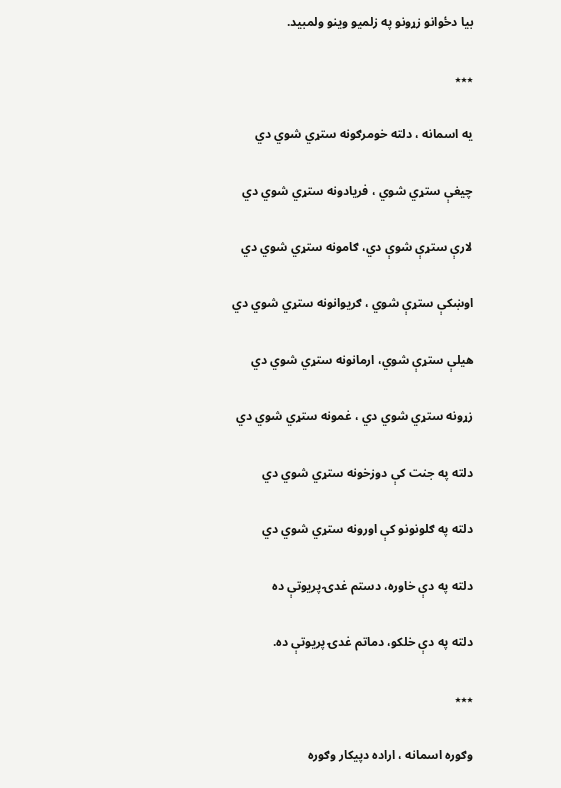بيا دځوانو زړونو په زلميو وينو ولمبيد.

٭٭٭

يه اسمانه ، دلته خومرګونه ستړي شوي دي

چيغې ستړي شوي ، فريادونه ستړي شوي دي

لارې ستړې شوې دي، ګامونه ستړي شوي دي

اوښكې ستړې شوي ، ګريوانونه ستړي شوي دي

هيلې ستړې شوي، ارمانونه ستړي شوي دي

زړونه ستړي شوي دي ، غمونه ستړي شوي دي

دلته په جنت كې دوزخونه ستړي شوي دي

دلته په ګلونونو كې اورونه ستړي شوي دي

دلته په دې خاوره، دستم غدۍ پريوتې ده

دلته په دې خلكو، دماتم غدۍ پريوتې ده.

٭٭٭

وګوره اسمانه ، اراده دپيكار وګوره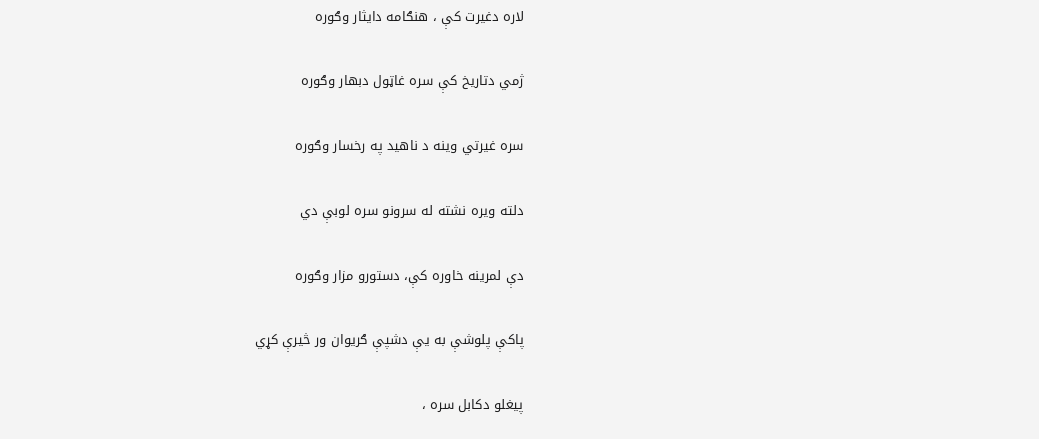لاره دغيرت كې ، هنګامه دايثار وګوره

ژمي دتاريخ كې سره غاټول دبهار وګوره

سره غيرتي وينه د ناهيد په رخسار وګوره

دلته ويره نشته له سرونو سره لوبې دي

دې لمرينه خاوره كې، دستورو مزار وګوره

پاكې پلوشې به يې دشپې ګريوان ور څيرې كړي

پيغلو دكابل سره ،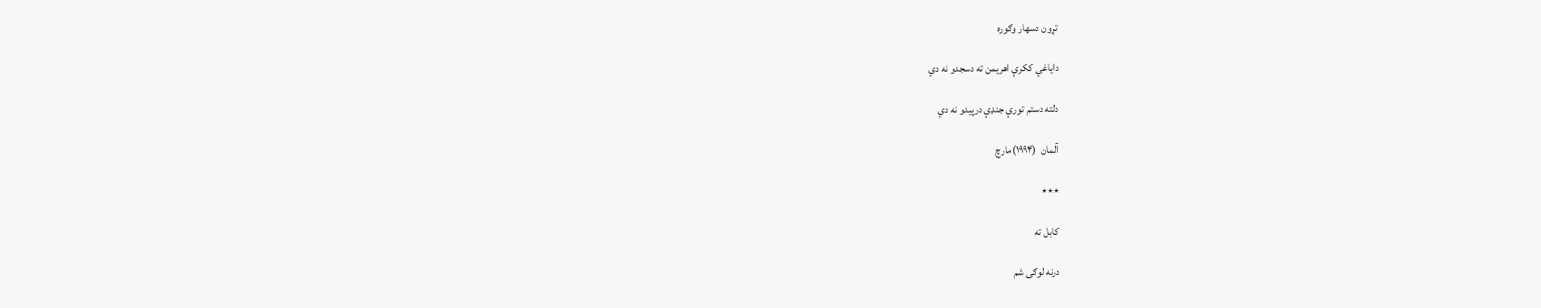تړون دسهار وګوره

داياغي ككرې اهريمن ته دسجدو نه دي

دلته دستم تورې جنډې درپيدو نه دي

آلمان  (۱۹۹۴)مارچ

٭٭٭

كابل ته

درنه لوګى شم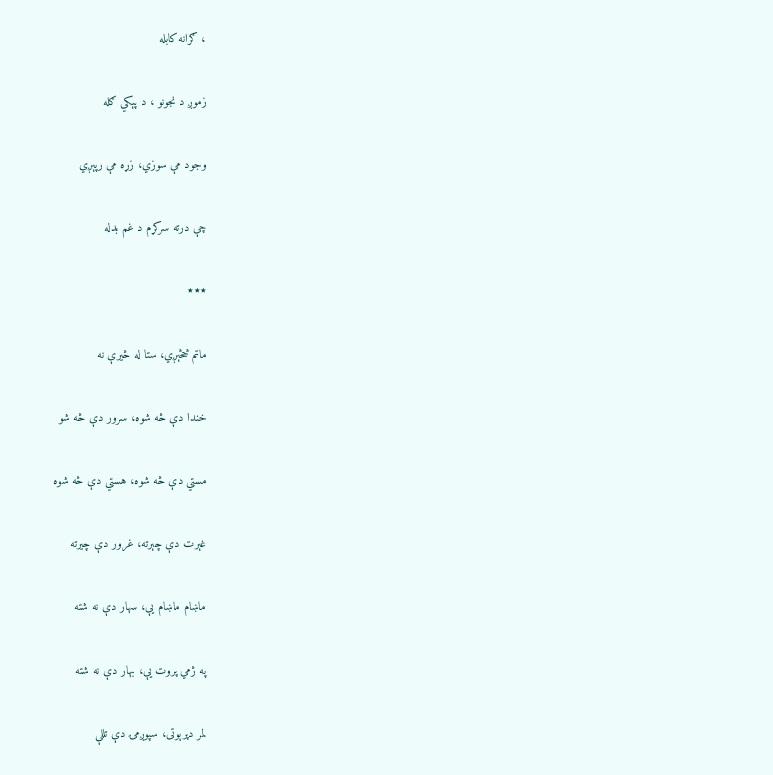، ګرانه كابله

زموږ د نجونو ، د پېكي ګله

وجود مې سوزي، زړه مې رپېږي

چې درته سركړم د غم بدله

٭٭٭

ماتم څڅېږي، ستا له څيرې نه

خندا دې څه شوه، سرور دې څه شو

مستي دې څه شوه، هستي دې څه شوه

غېرت دې چېرته، غرور دې چیرته

ماښام ماښام يې، سهار دې نه شته

په ژمي پروت يې، بهار دې نه شته

لمر دپرېوتى، سپوږمۍ دې تللې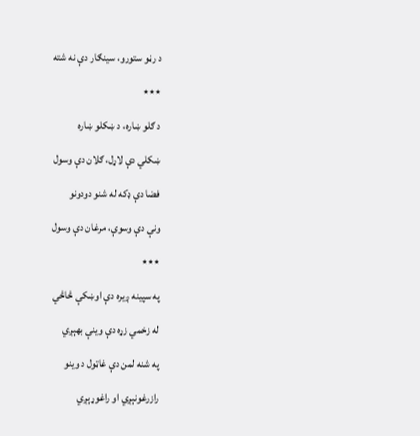د رڼو ستورو، سينګار دې نه شته

٭٭٭

د ګلو ښاره، د ښكلو ښاره

ښكلي دې لاړل، ګلان دې وسول

فضا دې ډكه له شنو دودونو

ونې دې وسوې، مرغان دې وسول

٭٭٭

په سپينه ږيره دې اوښكې څاڅي

له زخمي زړه دې وينې بهېږي

په شنه لمن دې غاټول د وينو

رازرغونېږي او راغوړېږي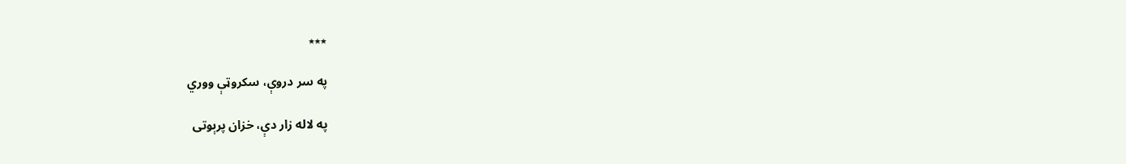٭٭٭

په سر دروې، سكروټې ووري

په لاله زار دې، خزان پرېوتى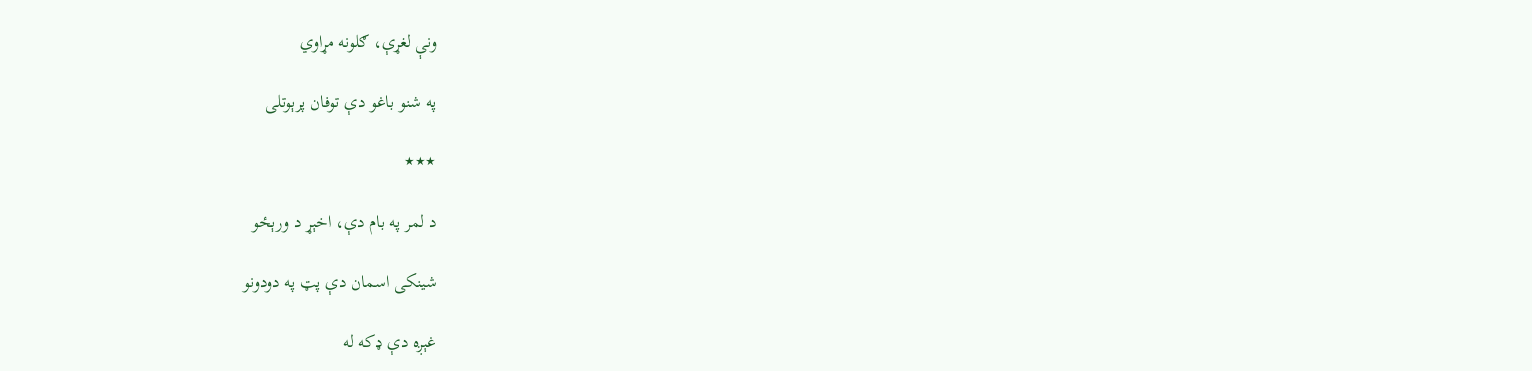ونې لغړې، ګلونه مړاوي

په شنو باغو دې توفان پرېوتلى

٭٭٭

د لمر په بام دې، اخېړ د ورېځو

شينكی اسمان دې پټ په دودونو

غېږه دې ډكه له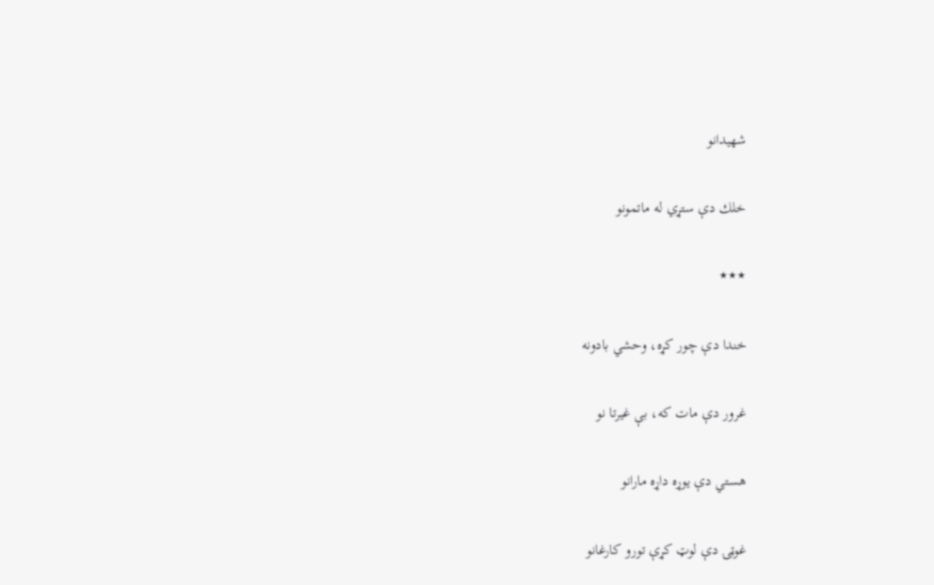شهيدانو

خلك دې ستړي له ماتمونو

٭٭٭

خندا دې چور كړه، وحشي بادونه

غرور دې مات كه، بې غيرتا نو

هستي دې يوړه داړه مارانو

غوټۍ دې لوټ كړې تورو كارغانو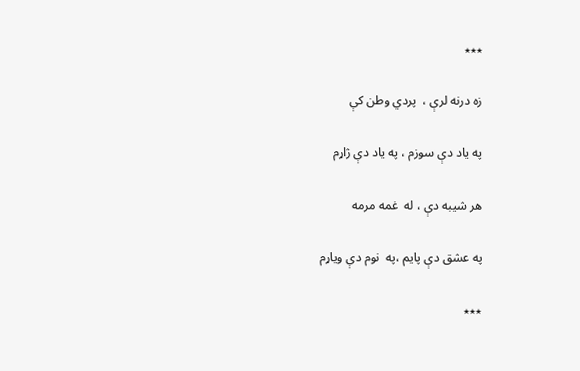٭٭٭

زه درنه لرې ،  پردي وطن كې

په ياد دې سوزم ، په ياد دې ژاړم

هر شيبه دې ، له  غمه مرمه

په عشق دې پايم ،په  نوم دې وياړم

٭٭٭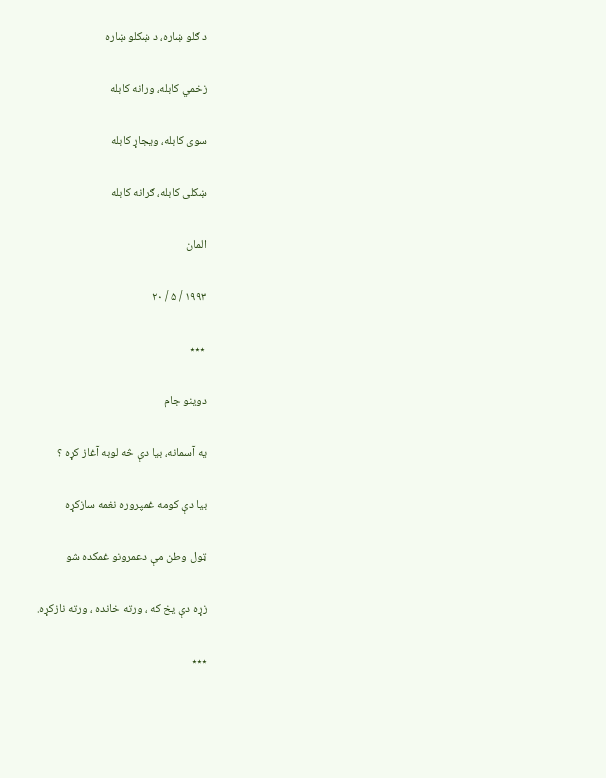د ګلو ښاره، د ښكلو ښاره

زخمي كابله، ورانه كابله

سوى كابله، ويجاړ كابله

ښكلى كابله، ګرانه كابله

المان

١٩٩٣ / ۵ / ٢٠

 ٭٭٭

دوينو جام

يه آسمانه، بيا دې څه لوبه آغاز كړه ؟

بيا دې كومه غمپروره نغمه سازكړه

ټول وطن مې دعمرونو غمكده شو

زړه دې يخ كه ، ورته خانده ، ورته نازكړه.

٭٭٭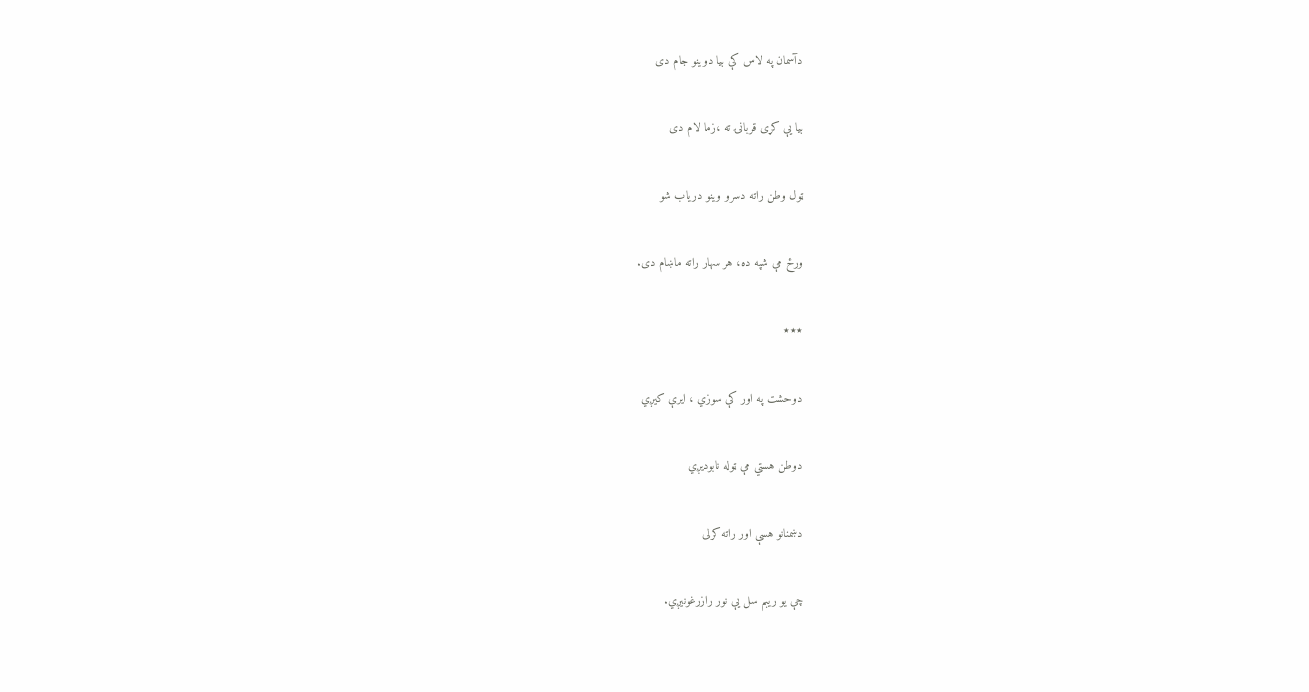دآسمان په لاس كې بيا دوينو جام دى

بيا يې كړى قربانۍ ته ،زما لام دى

ټول وطن راته دسرو وينو درياب شو

ورځ مې شپه ده، هر سهار راته ماښام دى.

٭٭٭

دوحشت په اور كې سوزي ، ايرې كيږي

دوطن هستي مې ټوله نابوديږي

دښمنانو هسې اور راته كرلى

چې يو ريبم سل يې نور رازرغونيږي.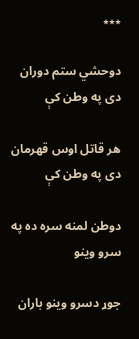٭٭٭

دوحشي ستم دوران دى په وطن كې

هر قاتل اوس قهرمان دى په وطن كې

دوطن لمنه سره ده په سرو وينو

جوړ دسرو وينو باران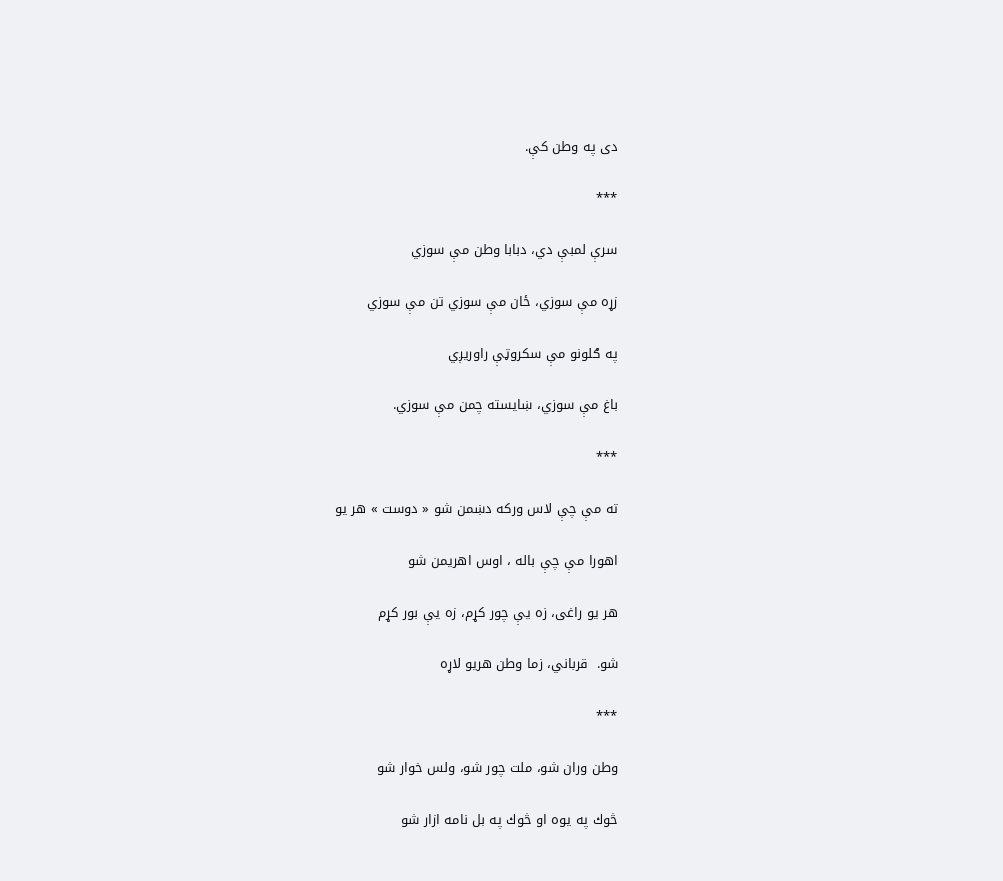دى په وطن كې.

٭٭٭

سرې لمبې دي، دبابا وطن مې سوزي

زړه مې سوزي، ځان مې سوزي تن مې سوزي

په ګلونو مې سكروټې راوريږي

باغ مې سوزي، ښايسته چمن مې سوزي.

٭٭٭

ته مې چې لاس وركه دښمن شو « دوست » هر يو

اهورا مې چې باله ، اوس اهريمن شو

هر يو راغی، زه يې چور كړم، زه يې بور كړم

شو.  قرباني، زما وطن هريو لاړه

٭٭٭

وطن وران شو، ملت چور شو، ولس خوار شو

څوك په يوه او څوك په بل نامه ازار شو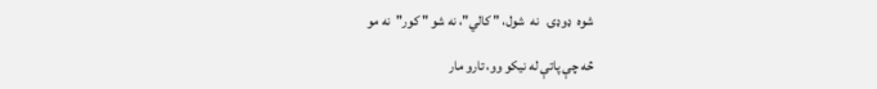شوه  ډوډۍ   نه  شول، " كالي"، نه شو " كور"  نه مو

څه چې پاتې له نيكو وو، تارو مار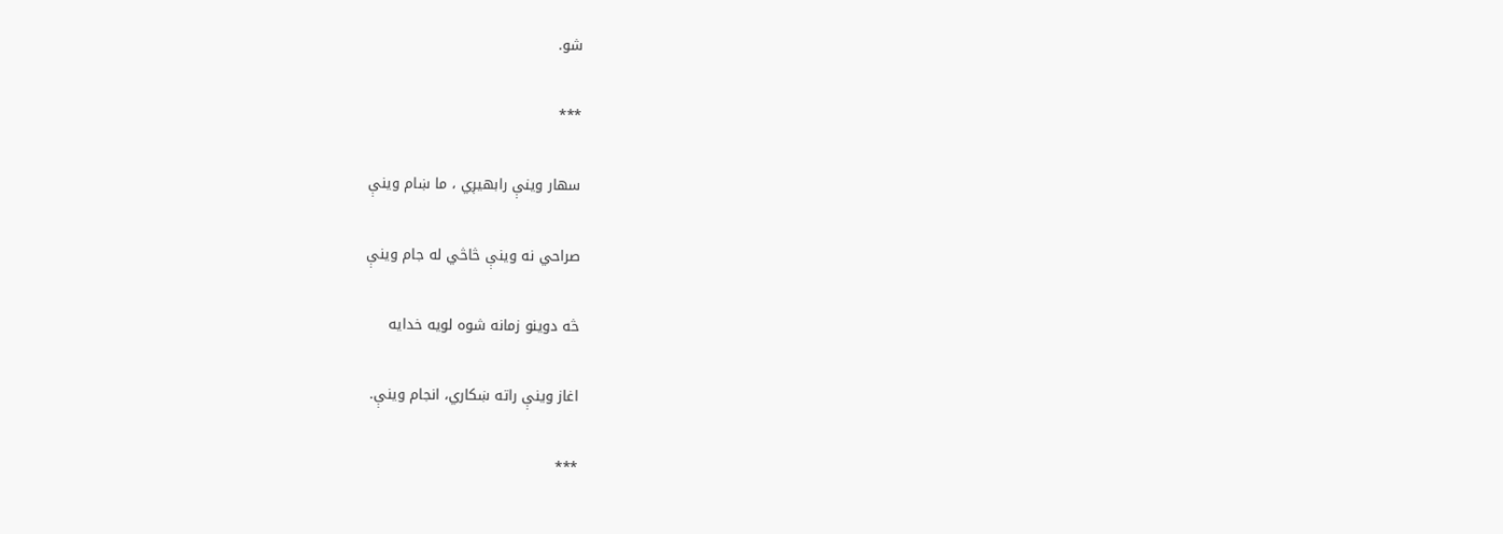شو.

٭٭٭

سهار وينې رابهيږي ، ما ښام وينې

صراحي نه وينې څاڅي له جام وينې

څه دوينو زمانه شوه لويه خدايه

اغاز وينې راته ښكاري، انجام وينې.

٭٭٭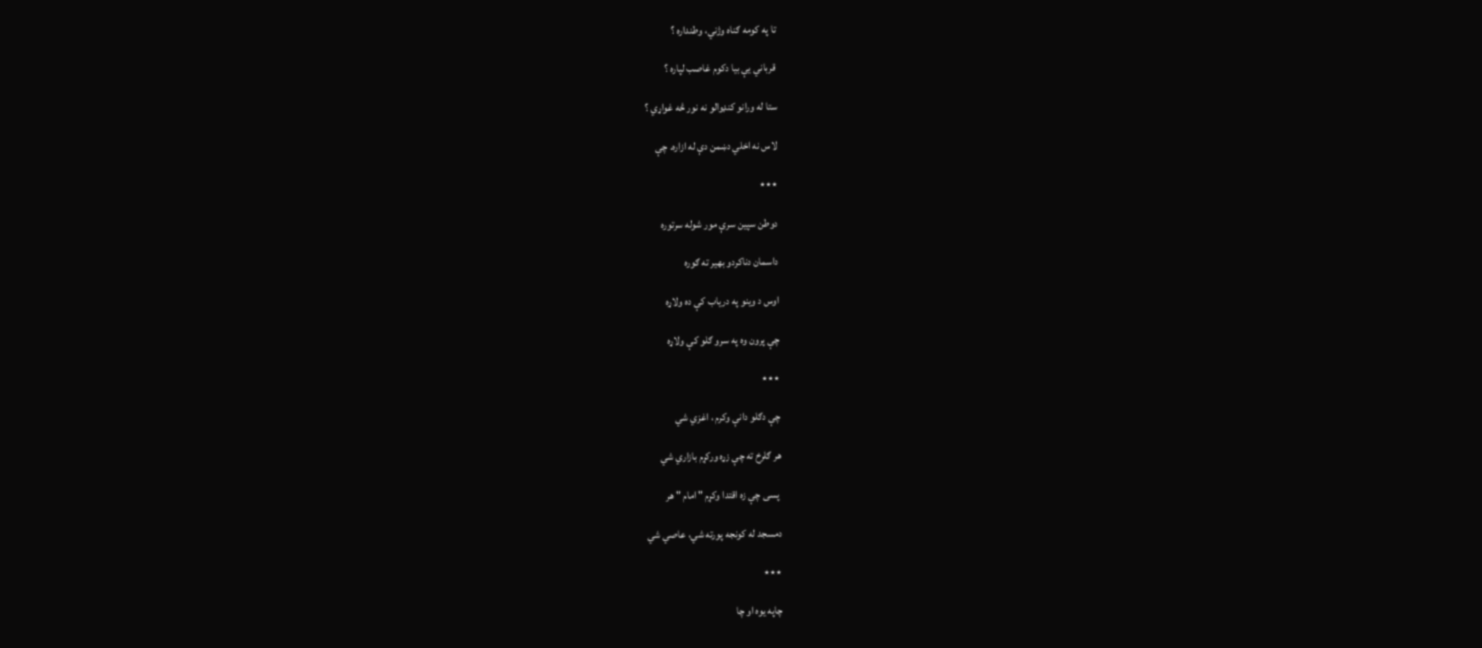تا په كومه ګناه وژني، وطنداره ؟

قرباني يې بيا دكوم غاصب لپاره ؟

ستا له ورانو كنډوالو نه نور څه غواړي ؟

لاس نه اخلي دښمن دې له ازاره. چې

٭٭٭

دوطن سپين سرې مور شوله سرتوره

داسمان دناكردو بهير ته ګوره

اوس د وينو په درياب كې ده ولاړه

چې پرون وه په سرو ګلو كې ولاړه

٭٭٭

چې دګلو دانې وكرم ، اغزي شي

هر ګلرخ ته چې زړه وركړم بازاري شي

 پسى چې زه اقتدا وكړم " امام " هر

دمسجد له كونجه پورته شي، عاصي شي

٭٭٭

چاپه يوه او چا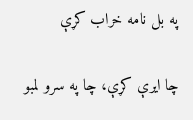په بل نامه خراب كړې

چا ايرې كړې، چا په سرو لمبو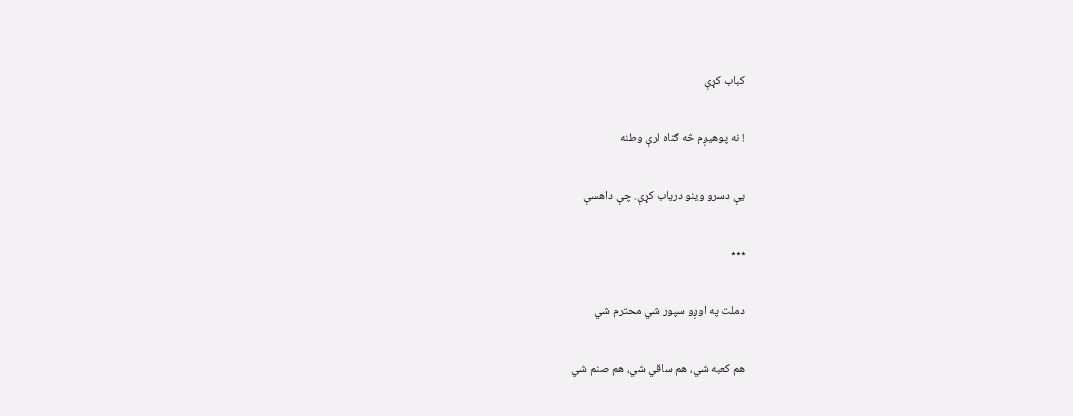كباب كړې

! نه پوهيږم څه ګناه لرې وطنه

يې دسرو وينو درياب كړې. چې داهسې

٭٭٭

دملت په اوږو سپور شي محترم شي

هم كعبه شي، هم ساقي شي، هم صنم شي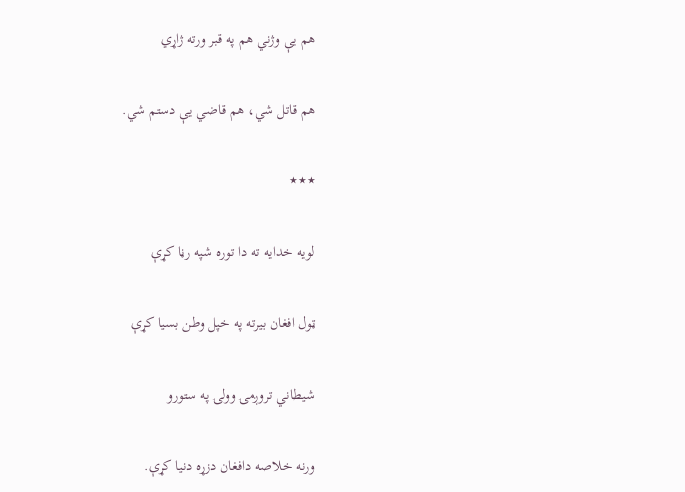هم يې وژني هم په قبر ورته ژاړي

هم قاتل شي، هم قاضي يې دستم شي.

٭٭٭

لويه خدايه ته دا توره شپه رڼا كړې

ټول افغان بيرته په خپل وطن بسيا كړې

شيطاني تروږمۍ وولۍ په ستورو

ورنه خلاصه دافغان دزړه دنيا كړې.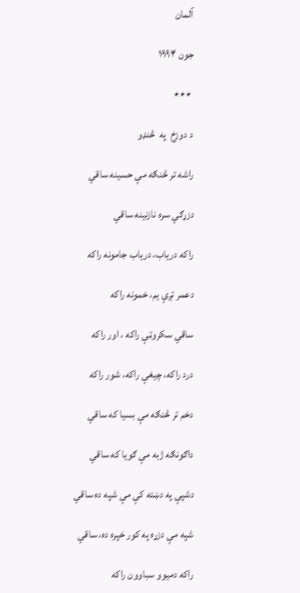آلمان

جون ١٩٩۴

 ٭٭٭

د دوزخ  په  څنډو

راشه تر څنګه مې حسينه ساقي

دزړګي سره نازنينه ساقي

راكه درياب، درياب جامونه راكه

دعمر تږې يم، خمونه راكه

ساقي سكروټې راكه ، اور راكه

درد راكه، چيغې راكه، شور راكه

دخم تر څنګه مې بسيا كه ساقي

داګونګه ژبه مې ګويا كه ساقي

دشپې په دښته كې مې شپه ده ساقي

شپه مې دزړه په كور خپره ده، ساقي

راكه دميوو سباوون راكه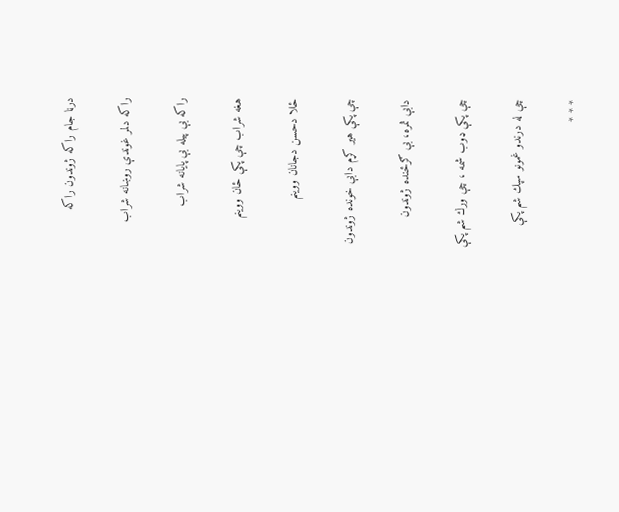درڼا جام راكه ژوندون راكه

راكه دلمر غوندې روښانه شراب

راكه بې پيله بې پايانه شراب

هغه شراب چې پكې ځان ووينم

ځلا دحسن دجانان ووينم

چې پكې هير كړم دابې خونده ژوندون

دابې ثمره، بې ګرځنده ژوندون

چې پكې ډوب شمه ، چې ورك شم پكې

چې له درندو غمونو سپك شم پكې

* * *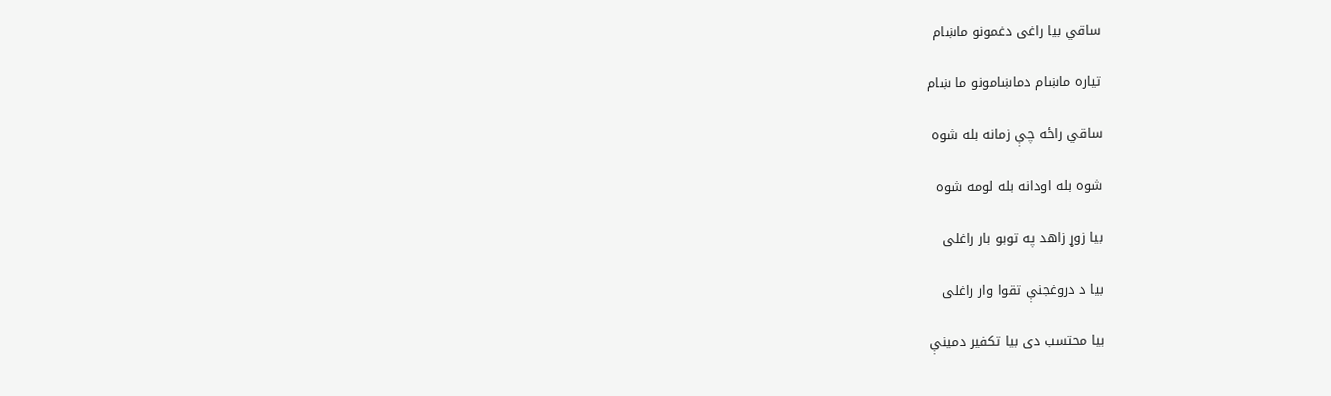ساقي بيا راغی دغمونو ماښام

تياره ماښام دماښامونو ما ښام

ساقي راځه چې زمانه بله شوه

شوه بله اودانه بله لومه شوه

بيا زوړ زاهد په توبو بار راغلى

بيا د دروغجنې تقوا وار راغلى

بيا محتسب دى بيا تكفير دمينې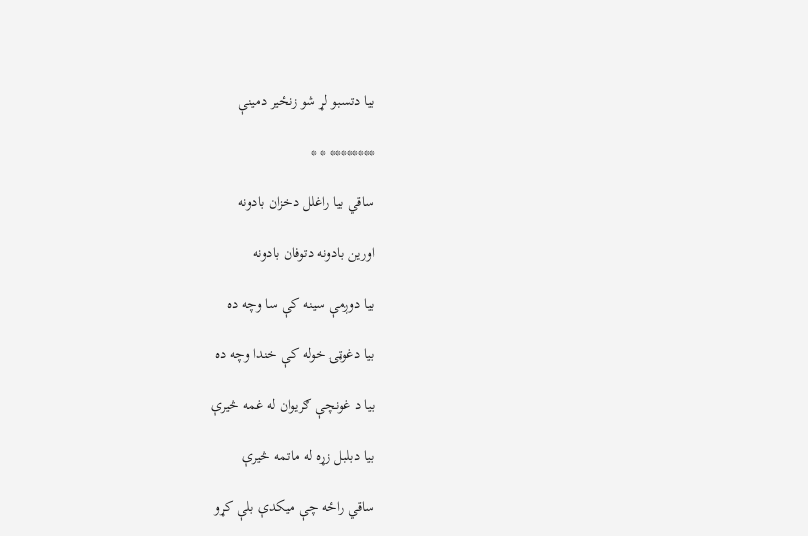بيا دتسبو لړ شو زنځير دمينې

******** * *

ساقي بيا راغلل دخزان بادونه

اورين بادونه دتوفان بادونه

بيا دوږمې سينه كې سا وچه ده

بيا دغوټۍ خوله كې خندا وچه ده

بيا د غونچې ګريوان له غمه څيرې

بيا دبلبل زړه له ماتمه څيرې

ساقي راځه چې ميكدې بلې كړو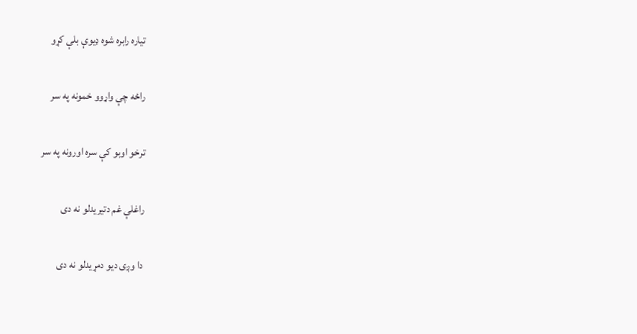تياره رابره شوه ډيوې بلې كړو

راځه چې واړوو خمونه په سر

ترخو اوبو كې سره اورونه په سر

راغلې غم دتيريدلو نه دى

دا وږى ديو دمړيدلو نه دى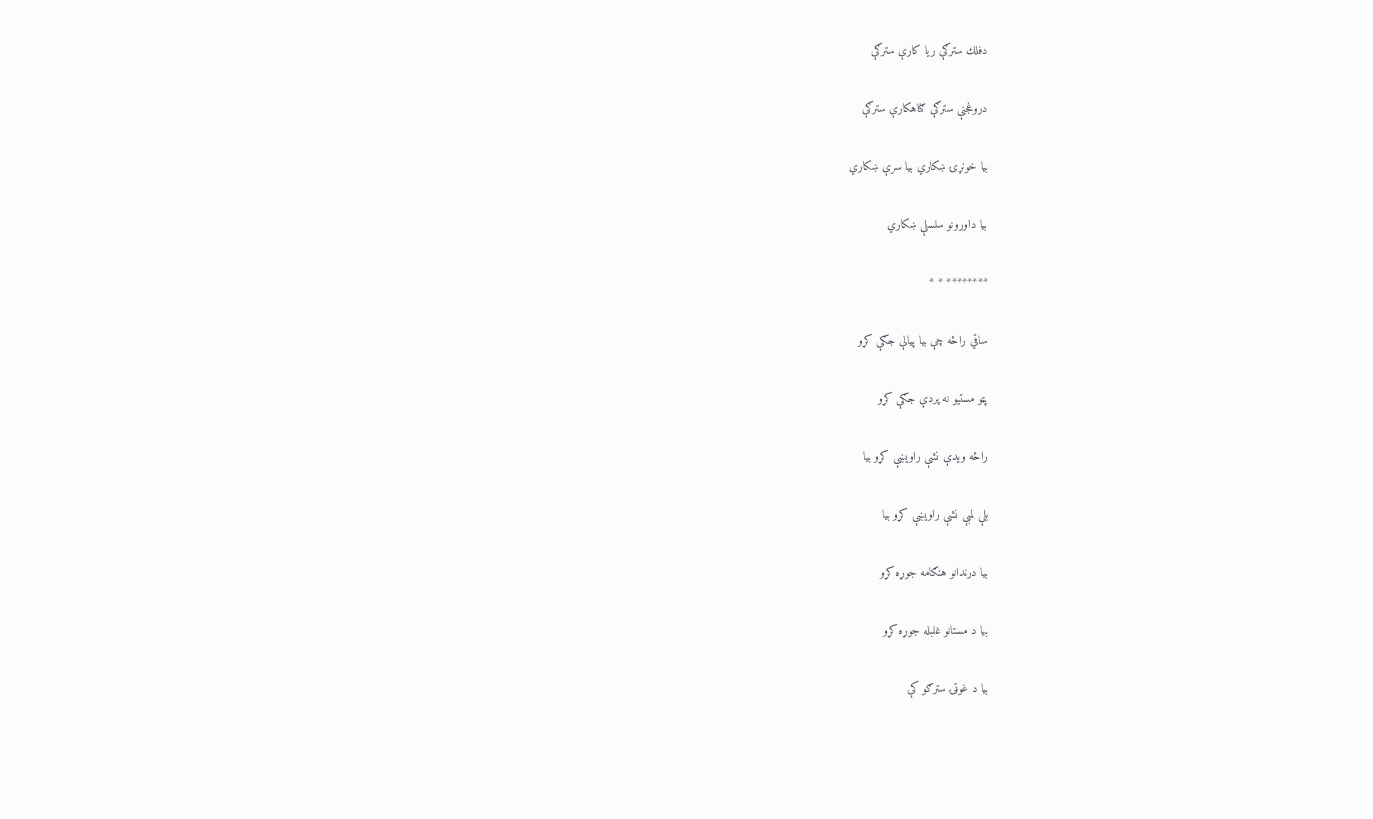دفلك سترګې ريا كارې سترګې

دروغجنې سترګې ګناهكارې سترګې

بيا خونړۍ ښكاري بيا سرې ښكاري

بيا داورونو سلسلې ښكاري

******** * *

ساقي راځه چې بيا پيالې جګې كړو

پټو مستيو نه پردې جګې كړو

راځه ويدې نشې راويښې كړو بيا

بلې لمبې نشې راويښې كړو بيا

بيا درندانو هنګامه جوړه كړو

بيا د مستانو غلبله جوړه كړو

بيا د غوټۍ سترګو كې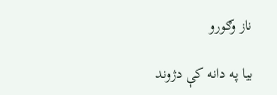ناز وګورو

بيا په دانه كې دژوند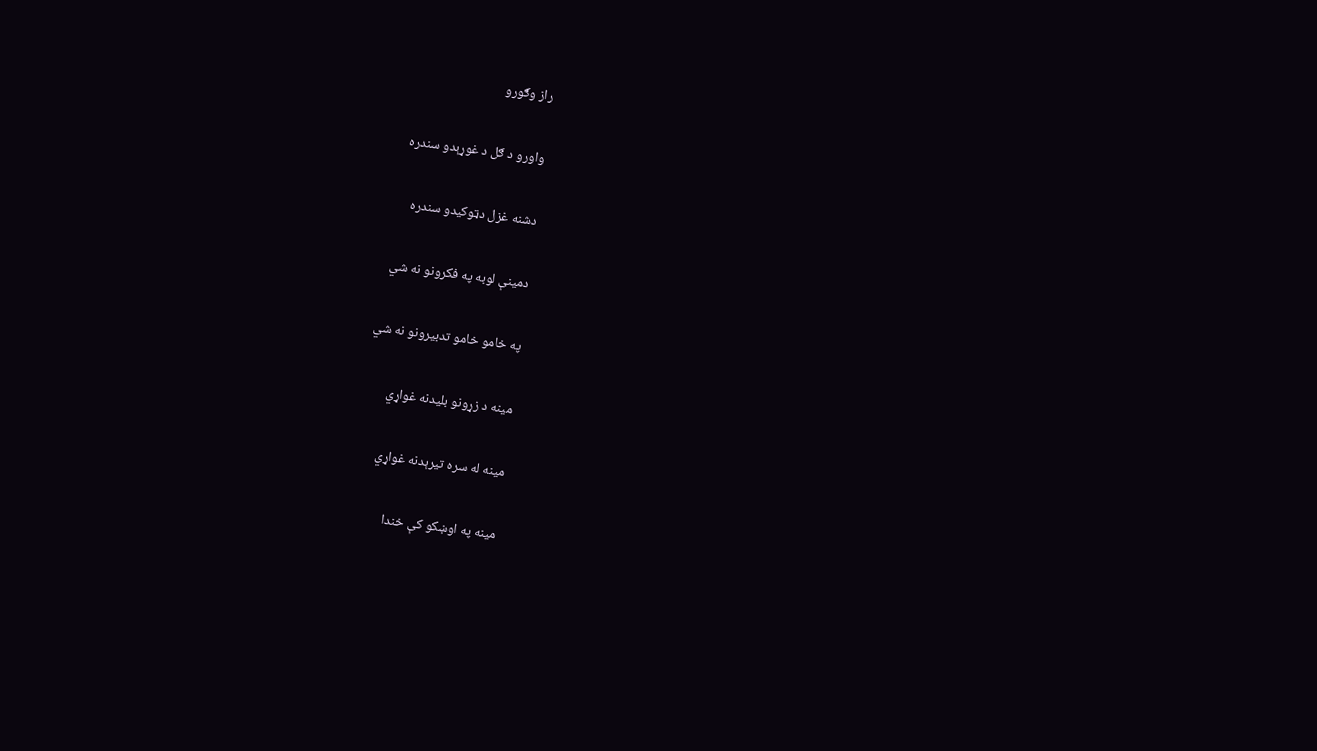راز وګورو

واورو د ګل د غوړېدو سندره

دشنه غزل دټوكيدو سندره

دمينې لوبه په فكرونو نه شي

په خامو خامو تدبيرونو نه شي

مينه د زړونو بليدنه غواړي

مينه له سره تيرېدنه غواړي

مينه په اوښكو كې خندا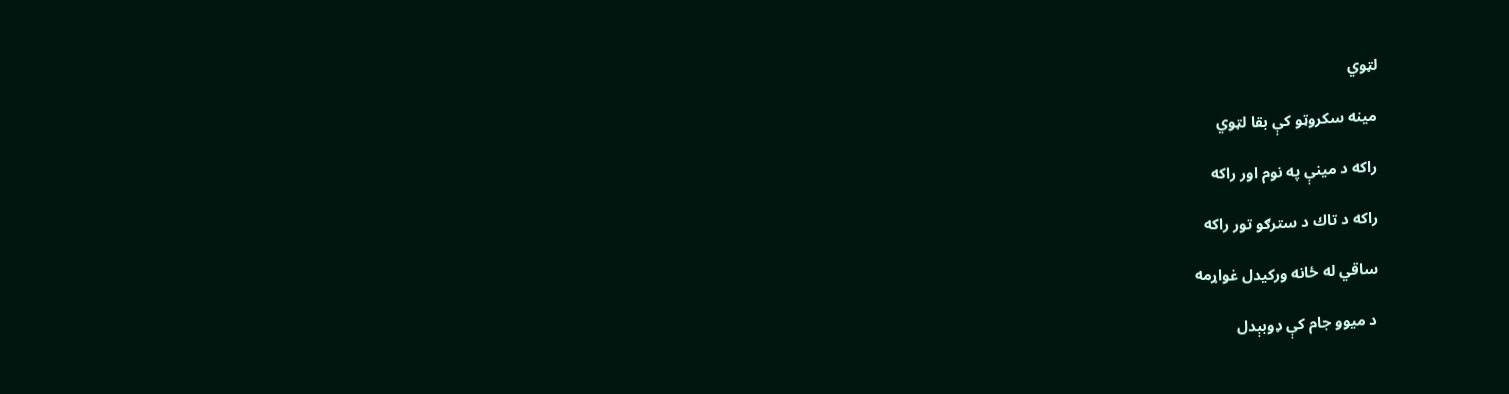لټوي

مينه سكروټو كې بقا لټوي

راكه د مينې په نوم اور راكه

راكه د تاك د سترګو تور راكه

ساقي له ځانه وركيدل غواړمه

د ميوو جام كې ډوبېدل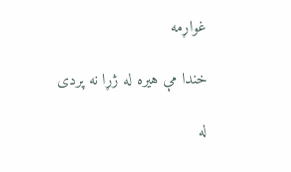غواړمه

خندا مې هيره له ژړا نه پردى

له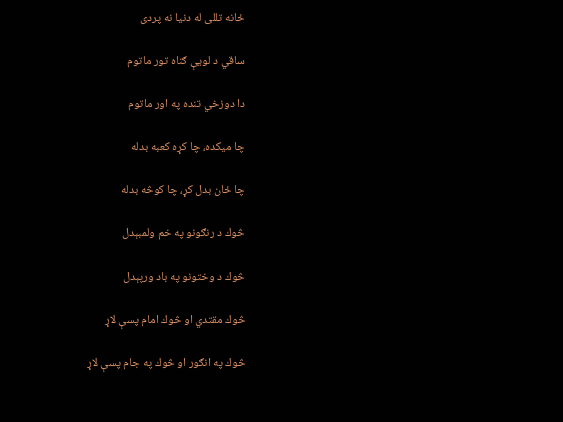ځانه تللى له دنيا نه پردى

ساقي د لويې ګناه تور ماتوم

دا دوزخي تنده په اور ماتوم

چا میکده، چا کړه کعبه بدله

چا ځان بدل كړ، چا كوڅه بدله

څوك د رنګونو په خم ولمبېدل

څوك د وختونو په باد ورپېدل

څوك مقتدي او څوك امام پسې لاړ

څوك په انګور او څوك په جام پسې لاړ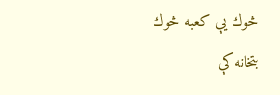څوك يې كعبه څوك بتخانه كې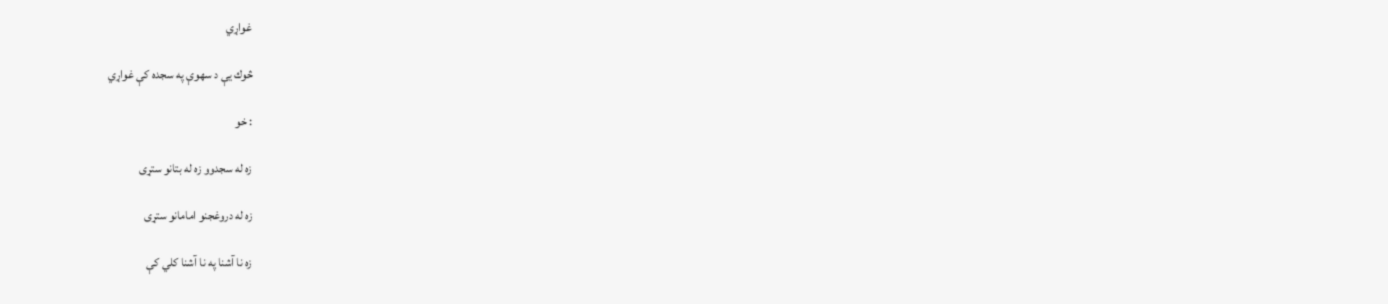غواړي

څوك يې د سهوې په سجده كې غواړي

: خو

زه له سجدوو زه له بتانو ستړى

زه له دروغجنو امامانو ستړى

زه نا آشنا په نا آشنا كلي كې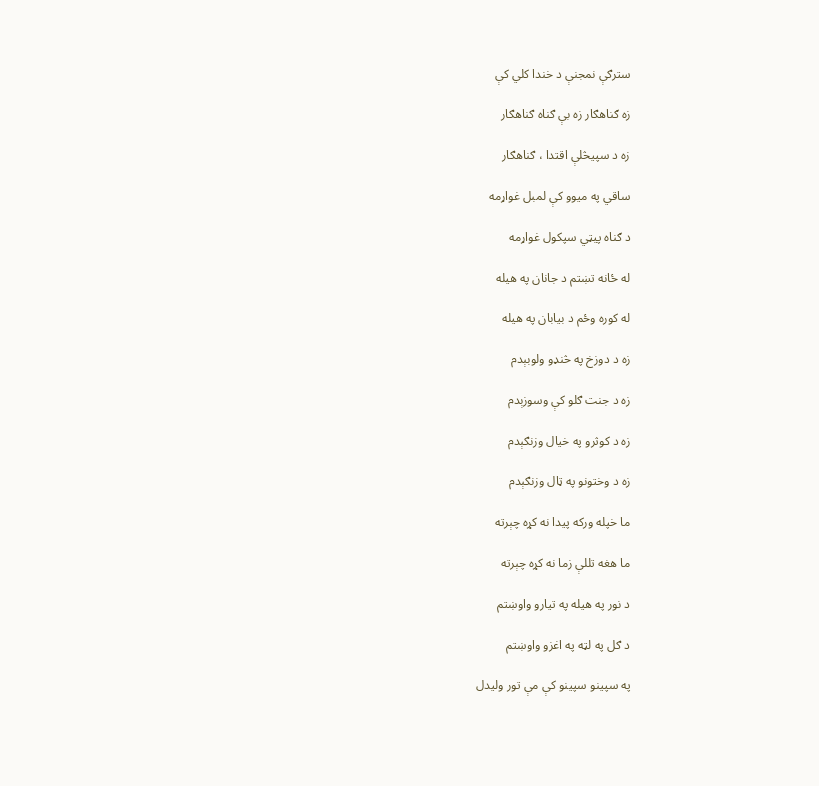سترګې نمجنې د خندا كلي كې

زه ګناهګار زه بې ګناه ګناهګار

زه د سپيڅلې اقتدا ، ګناهګار

ساقي په ميوو كې لمبل غواړمه

د ګناه پيټي سپكول غواړمه

له ځانه تښتم د جانان په هيله

له كوره وځم د بيابان په هيله

زه د دوزخ په څنډو ولوبېدم

زه د جنت ګلو كې وسوزېدم

زه د كوثرو په خيال وزنګېدم

زه د وختونو په ټال وزنګېدم

ما خپله وركه پيدا نه كړه چېرته

ما هغه تللې زما نه كړه چېرته

د نور په هيله په تيارو واوښتم

د ګل په لټه په اغزو واوښتم

په سپينو سپينو كې مې تور وليدل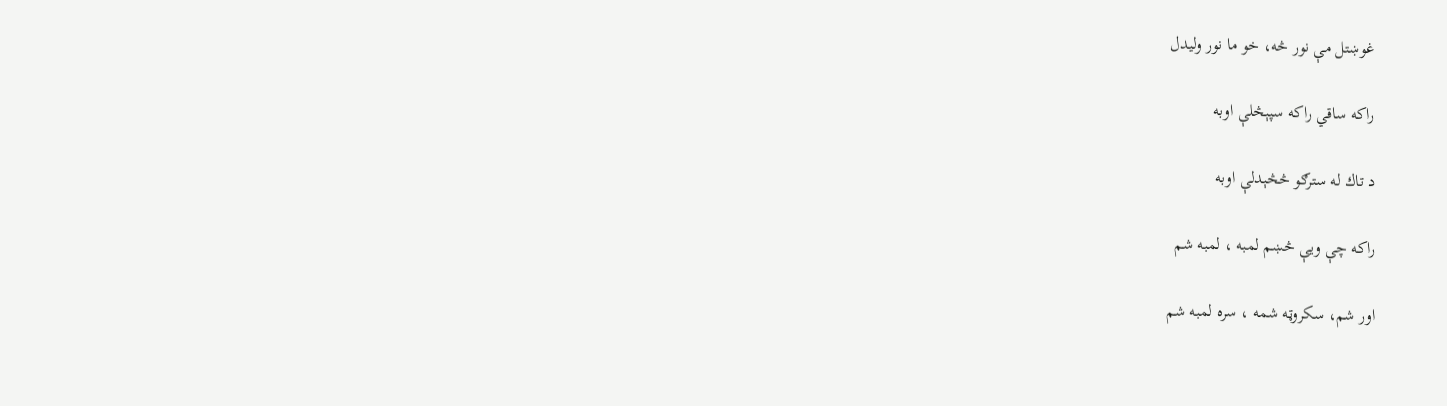غوښتل مې نور څه، خو ما نور وليدل

راكه ساقي راكه سپېڅلې اوبه

د تاك له سترګو څڅېدلې اوبه

راكه چې ويې څښم لمبه ، لمبه شم

اور شم، سكروټه شمه ، سره لمبه شم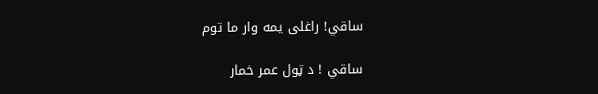ساقي! راغلى يمه وار ما توم

ساقي ! د ټول عمر خمار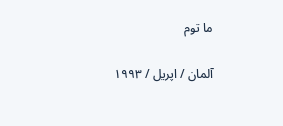ما توم

آلمان / اپريل / ١٩٩٣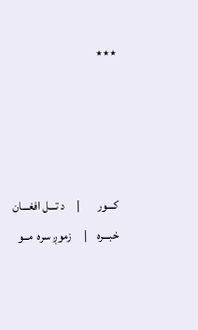٭٭٭




كـــور       |     د تـــل افغـــان خبـــره    |     زموږ سره  مــو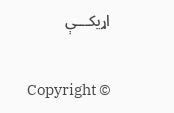اړيكـــې

Copyright ©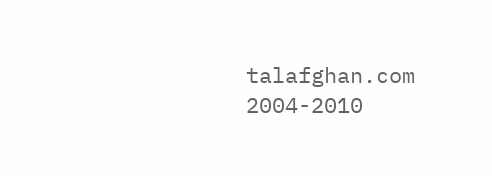talafghan.com 2004-2010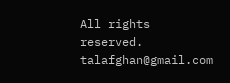All rights reserved. talafghan@gmail.com